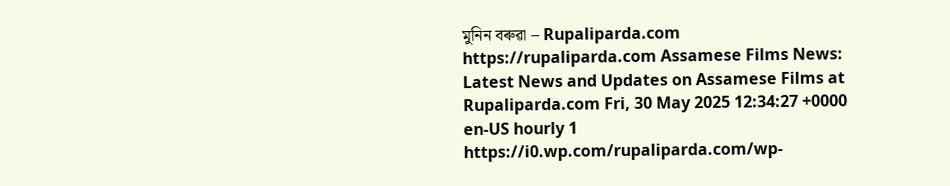মুনিন বৰুৱা – Rupaliparda.com https://rupaliparda.com Assamese Films News: Latest News and Updates on Assamese Films at Rupaliparda.com Fri, 30 May 2025 12:34:27 +0000 en-US hourly 1 https://i0.wp.com/rupaliparda.com/wp-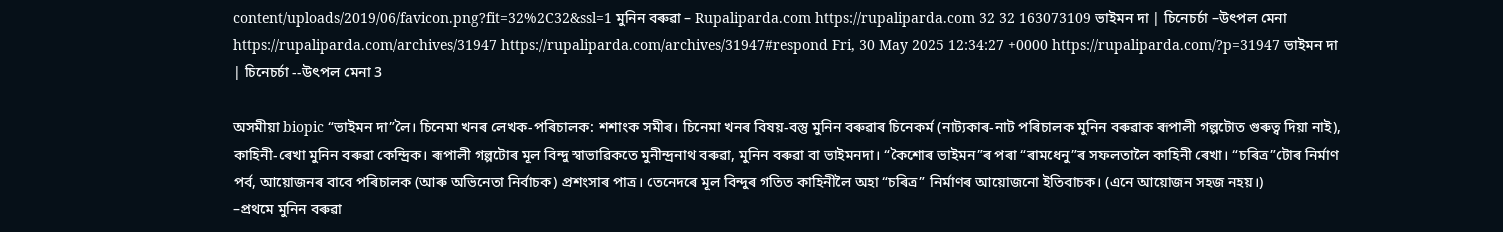content/uploads/2019/06/favicon.png?fit=32%2C32&ssl=1 মুনিন বৰুৱা – Rupaliparda.com https://rupaliparda.com 32 32 163073109 ভাইমন দা | চিনেচৰ্চা –উৎপল মেনা https://rupaliparda.com/archives/31947 https://rupaliparda.com/archives/31947#respond Fri, 30 May 2025 12:34:27 +0000 https://rupaliparda.com/?p=31947 ভাইমন দা | চিনেচৰ্চা --উৎপল মেনা 3

অসমীয়া biopic “ভাইমন দা”লৈ। চিনেমা খনৰ লেখক-পৰিচালক: শশাংক সমীৰ। চিনেমা খনৰ বিষয়-বস্তু মুনিন বৰুৱাৰ চিনেকৰ্ম (নাট্যকাৰ-নাট পৰিচালক মুনিন বৰুৱাক ৰূপালী গল্পটোত গুৰুত্ব দিয়া নাই), কাহিনী-ৰেখা মুনিন বৰুৱা কেন্দ্ৰিক। ৰূপালী গল্পটোৰ মূল বিন্দু স্বাভাৱিকতে মুনীন্দ্রনাথ বৰুৱা, মুনিন বৰুৱা বা ভাইমনদা। “কৈশোৰ ভাইমন”ৰ পৰা “ৰামধেনু”ৰ সফলতালৈ কাহিনী ৰেখা। “চৰিত্ৰ”টোৰ নিৰ্মাণ পৰ্ব, আয়োজনৰ বাবে পৰিচালক (আৰু অভিনেতা নিৰ্বাচক) প্ৰশংসাৰ পাত্ৰ। তেনেদৰে মূল বিন্দুৰ গতিত কাহিনীলৈ অহা “চৰিত্ৰ” নিৰ্মাণৰ আয়োজনো ইতিবাচক। (এনে আয়োজন সহজ নহয়।)
–প্ৰথমে মুনিন বৰুৱা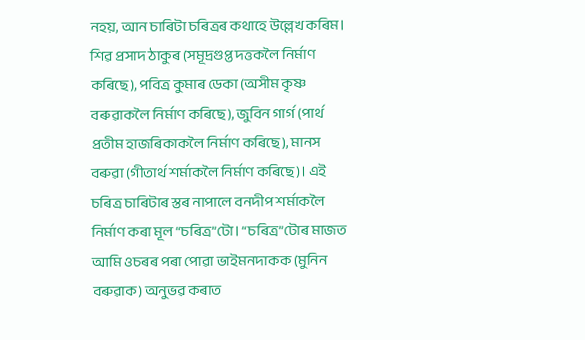নহয়, আন চাৰিটা চৰিত্ৰৰ কথাহে উল্লেখ কৰিম। শিৱ প্ৰসাদ ঠাকুৰ (সমূদ্ৰগুপ্ত দত্তকলৈ নিৰ্মাণ কৰিছে), পবিত্ৰ কুমাৰ ডেকা (অসীম কৃষ্ণ বৰুৱাকলৈ নিৰ্মাণ কৰিছে), জুবিন গাৰ্গ (পাৰ্থ প্ৰতীম হাজৰিকাকলৈ নিৰ্মাণ কৰিছে), মানস বৰুৱা (গীতাৰ্থ শৰ্মাকলৈ নিৰ্মাণ কৰিছে)। এই চৰিত্ৰ চাৰিটাৰ স্তৰ নাপালে বনদীপ শৰ্মাকলৈ নিৰ্মাণ কৰা মূল “চৰিত্ৰ”টো। “চৰিত্ৰ”টোৰ মাজত আমি ওচৰৰ পৰা পোৱা ভাইমনদাকক (মুনিন বৰুৱাক) অনুভৱ কৰাত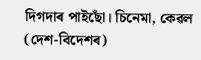দিগদাৰ পাইছোঁ। চিনেমা, কেৱল (দেশ-বিদেশৰ)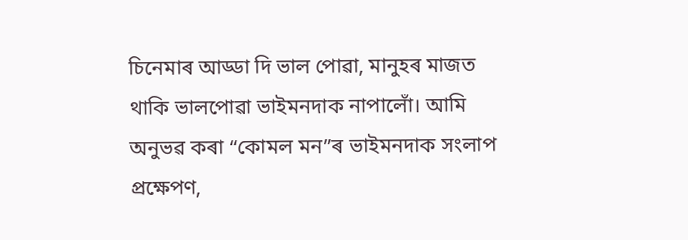চিনেমাৰ আড্ডা দি ভাল পোৱা, মানুহৰ মাজত থাকি ভালপোৱা ভাইমনদাক নাপালোঁ। আমি অনুভৱ কৰা “কোমল মন”ৰ ভাইমনদাক সংলাপ প্ৰক্ষেপণ,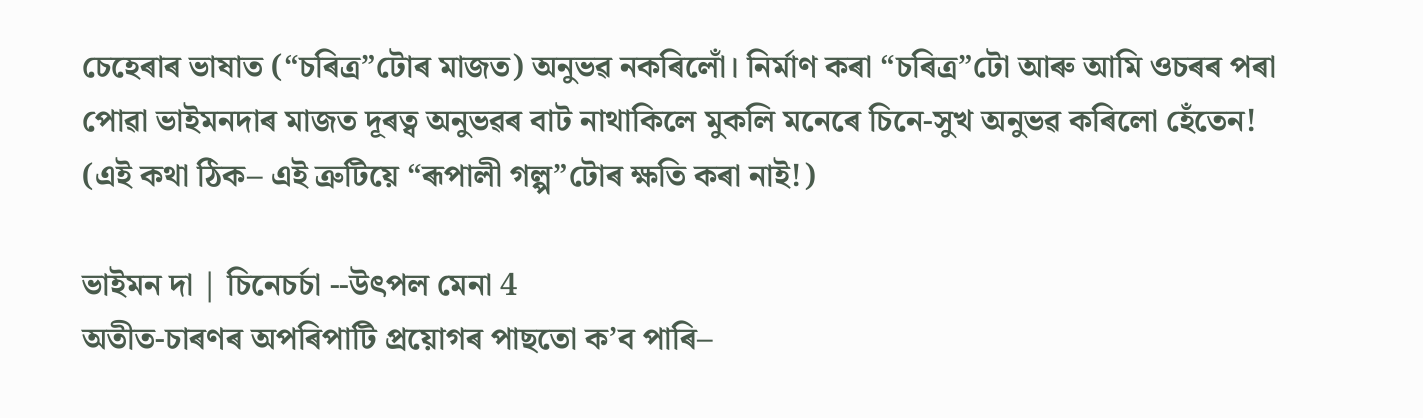চেহেৰাৰ ভাষাত (“চৰিত্ৰ”টোৰ মাজত) অনুভৱ নকৰিলোঁ। নিৰ্মাণ কৰা “চৰিত্ৰ”টো আৰু আমি ওচৰৰ পৰা পোৱা ভাইমনদাৰ মাজত দূৰত্ব অনুভৱৰ বাট নাথাকিলে মুকলি মনেৰে চিনে-সুখ অনুভৱ কৰিলো হেঁতেন! (এই কথা ঠিক– এই ত্ৰুটিয়ে “ৰূপালী গল্প”টোৰ ক্ষতি কৰা নাই!)

ভাইমন দা | চিনেচৰ্চা --উৎপল মেনা 4
অতীত-চাৰণৰ অপৰিপাটি প্ৰয়োগৰ পাছতো ক’ব পাৰি–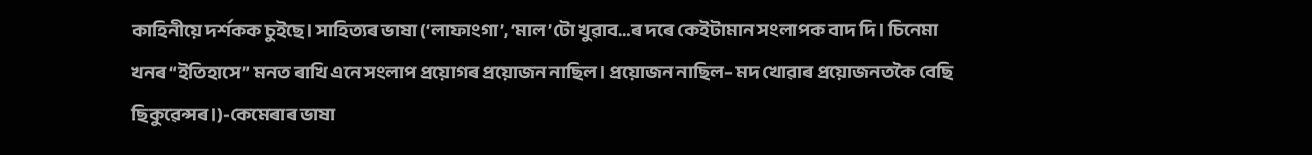কাহিনীয়ে দৰ্শকক চুইছে। সাহিত্যৰ ভাষা (‘লাফাংগা’, ‘মাল’টো খুৱাব…ৰ দৰে কেইটামান সংলাপক বাদ দি। চিনেমা খনৰ “ইতিহাসে” মনত ৰাখি এনে সংলাপ প্ৰয়োগৰ প্ৰয়োজন নাছিল। প্ৰয়োজন নাছিল– মদ খোৱাৰ প্ৰয়োজনতকৈ বেছি ছিকুৱেন্সৰ।)-কেমেৰাৰ ভাষা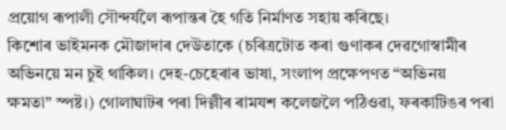প্ৰয়োগ ৰূপালী সৌন্দৰ্যলৈ ৰূপান্তৰ হৈ গতি নিৰ্মাণত সহায় কৰিছে।
কিশোৰ ভাইমনক মৌজাদাৰ দেউতাকে (চৰিত্ৰটোত কৰা গুণাকৰ দেৱগোস্বামীৰ অভিনয়ে মন চুই থাকিল। দেহ-চেহেৰাৰ ভাষা, সংলাপ প্ৰক্ষেপণত “অভিনয় ক্ষমতা” স্পষ্ট।) গোলাঘাটৰ পৰা দিল্লীৰ ৰামযশ কলেজলৈ পঠিওৱা, ফৰকাটিঙৰ পৰা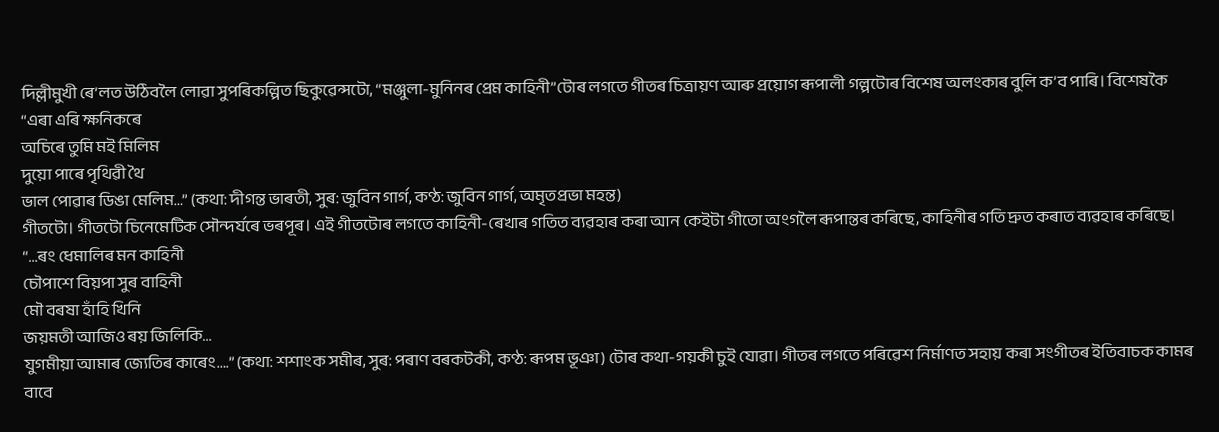দিল্লীমুখী ৰে’লত উঠিবলৈ লোৱা সুপৰিকল্পিত ছিকুৱেন্সটো, “মঞ্জুলা-মুনিনৰ প্ৰেম কাহিনী”টোৰ লগতে গীতৰ চিত্ৰায়ণ আৰু প্ৰয়োগ ৰূপালী গল্পটোৰ বিশেষ অলংকাৰ বুলি ক’ব পাৰি। বিশেষকৈ
“এৰা এৰি ক্ষনিকৰে
অচিৰে তুমি মই মিলিম
দুয়ো পাৰে পৃথিৱী থৈ
ভাল পোৱাৰ ডিঙা মেলিম…” (কথা: দীগন্ত ভাৰতী, সুৰ: জুবিন গাৰ্গ, কণ্ঠ: জুবিন গাৰ্গ, অমৃতপ্ৰভা মহন্ত)
গীতটো। গীতটো চিনেমেটিক সৌন্দৰ্যৰে ভৰপূৰ। এই গীতটোৰ লগতে কাহিনী-ৰেখাৰ গতিত ব্যৱহাৰ কৰা আন কেইটা গীতো অংগলৈ ৰূপান্তৰ কৰিছে, কাহিনীৰ গতি দ্ৰুত কৰাত ব্যৱহাৰ কৰিছে।
“…ৰং ধেমালিৰ মন কাহিনী
চৌপাশে বিয়পা সুৰ বাহিনী
মৌ বৰষা হাঁহি খিনি
জয়মতী আজিও ৰয় জিলিকি…
যুগমীয়া আমাৰ জ্যেতিৰ কাৰেং….” (কথা: শশাংক সমীৰ, সুৰ: পৰাণ বৰকটকী, কণ্ঠ: ৰূপম ভূঞা) টোৰ কথা-গয়কী চুই যোৱা। গীতৰ লগতে পৰিৱেশ নিৰ্মাণত সহায় কৰা সংগীতৰ ইতিবাচক কামৰ বাবে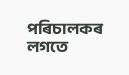পৰিচালকৰ লগতে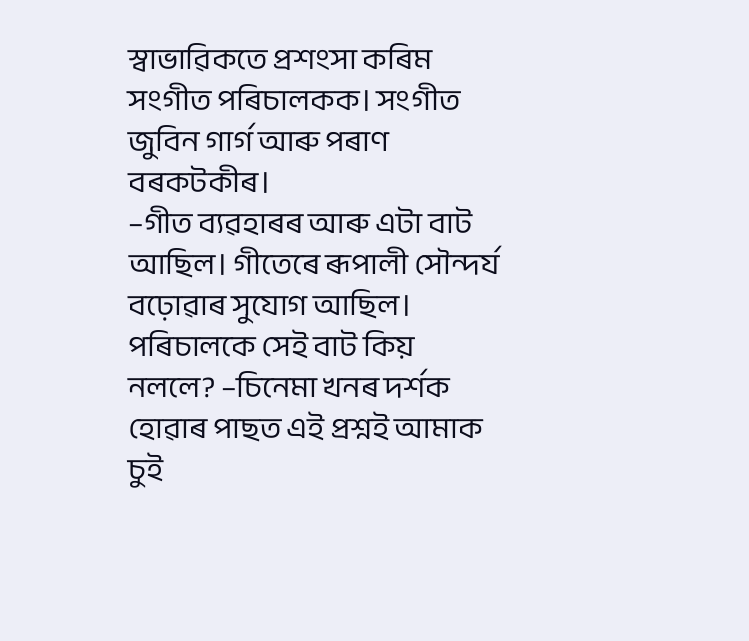স্বাভাৱিকতে প্ৰশংসা কৰিম সংগীত পৰিচালকক। সংগীত জুবিন গাৰ্গ আৰু পৰাণ বৰকটকীৰ।
–গীত ব্যৱহাৰৰ আৰু এটা বাট আছিল। গীতেৰে ৰূপালী সৌন্দৰ্য বঢ়োৱাৰ সুযোগ আছিল।
পৰিচালকে সেই বাট কিয় নললে? –চিনেমা খনৰ দৰ্শক হোৱাৰ পাছত এই প্ৰশ্নই আমাক চুই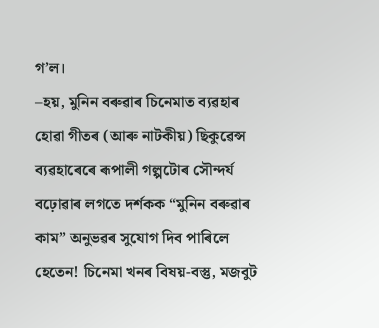গ’ল।
–হয়, মুনিন বৰুৱাৰ চিনেমাত ব্যৱহাৰ হোৱা গীতৰ (আৰু নাটকীয়) ছিকুৱেন্স ব্যৱহাৰেৰে ৰূপালী গল্পটোৰ সৌন্দৰ্য বঢ়োৱাৰ লগতে দৰ্শকক “মুনিন বৰুৱাৰ কাম” অনুভৱৰ সুযোগ দিব পাৰিলে হেতেন! চিনেমা খনৰ বিষয়-বস্তু, মজবুট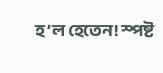হ’ল হেতেন! স্পষ্ট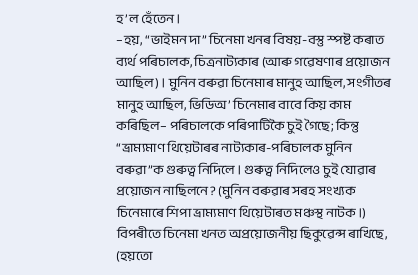হ’ল হেঁতেন।
–হয়, “ভাইমন দা” চিনেমা খনৰ বিষয়-বস্তু স্পষ্ট কৰাত ব্যৰ্থ পৰিচালক, চিত্ৰনাট্যকাৰ (আৰু গৱেষণাৰ প্ৰয়োজন আছিল)। মুনিন বৰুৱা চিনেমাৰ মানুহ আছিল, সংগীতৰ মানুহ আছিল, ভিডিঅ’ চিনেমাৰ বাবে কিয় কাম কৰিছিল– পৰিচালকে পৰিপাটিকৈ চুই গৈছে; কিন্তু “ভ্ৰাম্যমাণ থিয়েটাৰৰ নাট্যকাৰ-পৰিচালক মুনিন বৰুৱা”ক গুৰুত্ব নিদিলে। গুৰুত্ব নিদিলেও চুই যোৱাৰ প্ৰয়োজন নাছিলনে? (মুনিন বৰুৱাৰ সৰহ সংখ্যক চিনেমাৰে শিপা ভ্ৰাম্যমাণ থিয়েটাৰত মঞ্চস্থ নাটক।) বিপৰীতে চিনেমা খনত অপ্ৰয়োজনীয় ছিকুৱেন্স ৰাখিছে, (হয়তো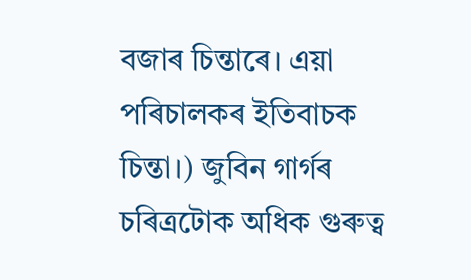বজাৰ চিন্তাৰে। এয়া পৰিচালকৰ ইতিবাচক চিন্তা।) জুবিন গাৰ্গৰ চৰিত্ৰটোক অধিক গুৰুত্ব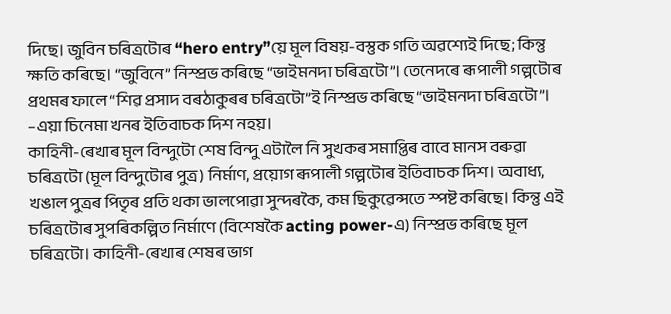দিছে। জুবিন চৰিত্ৰটোৰ “hero entry”য়ে মূল বিষয়-বস্তুক গতি অৱশ্যেই দিছে; কিন্তু ক্ষতি কৰিছে। “জুবিনে” নিস্প্ৰভ কৰিছে “ভাইমনদা চৰিত্ৰটো”। তেনেদৰে ৰূপালী গল্পটোৰ প্ৰথমৰ ফালে “শিৱ প্ৰসাদ বৰঠাকুৰৰ চৰিত্ৰটো”ই নিস্প্ৰভ কৰিছে “ভাইমনদা চৰিত্ৰটো”। –এয়া চিনেমা খনৰ ইতিবাচক দিশ নহয়।
কাহিনী-ৰেখাৰ মূল বিন্দুটো শেষ বিন্দু এটালৈ নি সুখকৰ সমাপ্তিৰ বাবে মানস বৰুৱা চৰিত্ৰটো (মূল বিন্দুটোৰ পুত্ৰ) নিৰ্মাণ, প্ৰয়োগ ৰূপালী গল্পটোৰ ইতিবাচক দিশ। অবাধ্য, খঙাল পুত্ৰৰ পিতৃৰ প্ৰতি থকা ভালপোৱা সুন্দৰকৈ, কম ছিকুৱেন্সতে স্পষ্ট কৰিছে। কিন্তু এই চৰিত্ৰটোৰ সুপৰিকল্পিত নিৰ্মাণে (বিশেষকৈ acting power-এ) নিস্প্ৰভ কৰিছে মূল চৰিত্ৰটো। কাহিনী-ৰেখাৰ শেষৰ ভাগ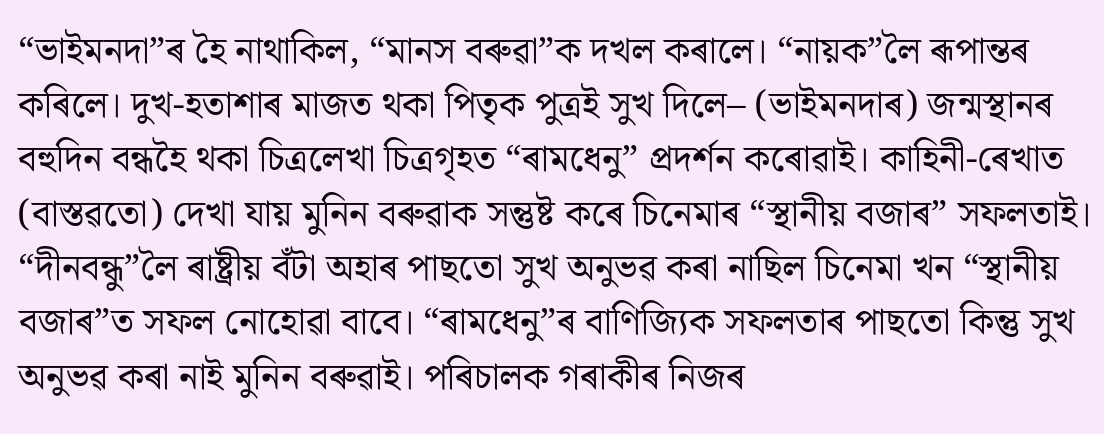“ভাইমনদা”ৰ হৈ নাথাকিল, “মানস বৰুৱা”ক দখল কৰালে। “নায়ক”লৈ ৰূপান্তৰ কৰিলে। দুখ-হতাশাৰ মাজত থকা পিতৃক পুত্ৰই সুখ দিলে– (ভাইমনদাৰ) জন্মস্থানৰ বহুদিন বন্ধহৈ থকা চিত্ৰলেখা চিত্ৰগৃহত “ৰামধেনু” প্ৰদৰ্শন কৰোৱাই। কাহিনী-ৰেখাত (বাস্তৱতো) দেখা যায় মুনিন বৰুৱাক সন্তুষ্ট কৰে চিনেমাৰ “স্থানীয় বজাৰ” সফলতাই। “দীনবন্ধু”লৈ ৰাষ্ট্ৰীয় বঁটা অহাৰ পাছতো সুখ অনুভৱ কৰা নাছিল চিনেমা খন “স্থানীয় বজাৰ”ত সফল নোহোৱা বাবে। “ৰামধেনু”ৰ বাণিজ্যিক সফলতাৰ পাছতো কিন্তু সুখ অনুভৱ কৰা নাই মুনিন বৰুৱাই। পৰিচালক গৰাকীৰ নিজৰ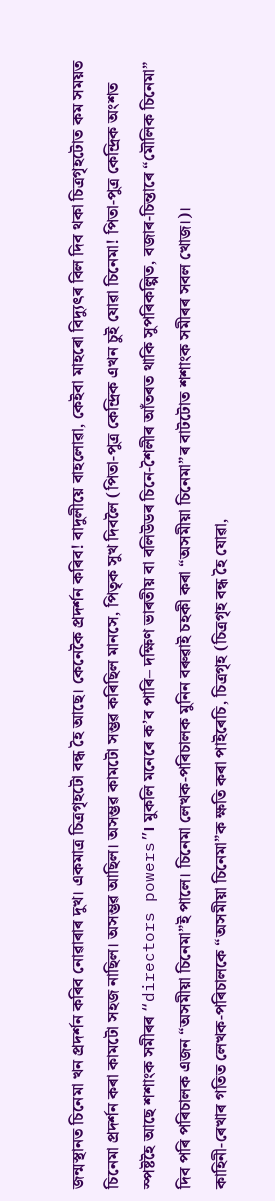জন্মস্থানত চিনেমা খন প্ৰদৰ্শন কৰিব নোৱাৰাৰ দুখ। একমাত্ৰ চিত্ৰগৃহটো বন্ধ হৈ আছে। কেনেকৈ প্ৰদৰ্শন কৰিব! বাদুলীয়ে বাহলোৱা, কেইবা মাহৰো বিদ্যুৎৰ বিল দিব থকা চিত্ৰগৃহটোত কম সময়ত চিনেমা প্ৰদৰ্শন কৰা কামটো সহজ নাছিল। অসম্ভৱ আছিল। অসম্ভৱ কামটো সম্ভৱ কৰিছিল মানসে, পিতৃক সুখ দিবলৈ (পিতা-পুত্ৰ কেন্দ্ৰিক এখন চুই যোৱা চিনেমা! পিতা-পুত্ৰ কেন্দ্ৰিক অংশত স্পষ্টহৈ আছে শশাংক সমীৰৰ “directors powers”। মুকলি মনেৰে ক’ব পাৰি– দক্ষিণ ভাৰতীয় বা বলিউডৰ চিনে-শৈলীৰ আঁতৰত থাকি সুপৰিকল্পিত, বজাৰ-চিন্তাৰে “মৌলিক চিনেমা” দিব পৰি পৰিচালক এজন “অসমীয়া চিনেমা”ই পালে। চিনেমা লেখক-পৰিচালক মুনিন বৰুৱাই চহকী কৰা “অসমীয়া চিনেমা”ৰ বাটটোত শশাংক সমীৰৰ সবল খোজ।)।
কাহিনী-ৰেখাৰ গতিত লেখক-পৰিচালকে “অসমীয়া চিনেমা”ক ক্ষতি কৰা পাইৰেচি, চিত্ৰগৃহ (চিত্ৰগৃহ বন্ধ হৈ যোৱা,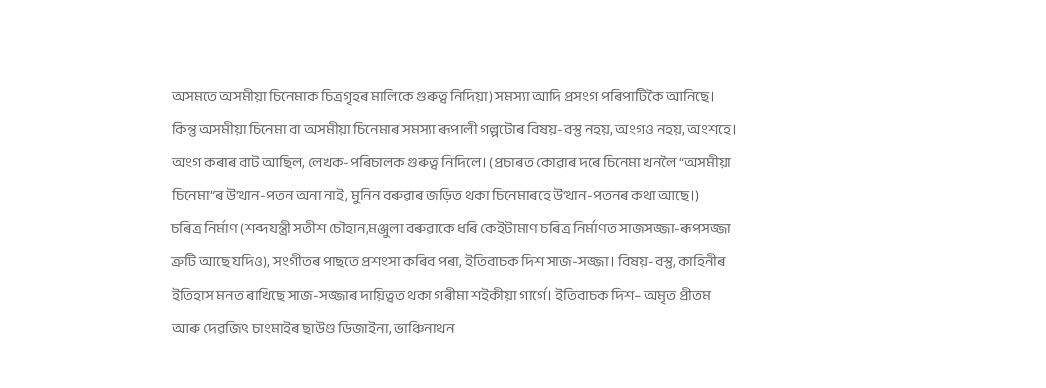অসমতে অসমীয়া চিনেমাক চিত্ৰগৃহৰ মালিকে গুৰুত্ব নিদিয়া) সমস্যা আদি প্ৰসংগ পৰিপাটিকৈ আনিছে। কিন্তু অসমীয়া চিনেমা বা অসমীয়া চিনেমাৰ সমস্যা ৰূপালী গল্পটোৰ বিষয়-বস্তু নহয়, অংগও নহয়, অংশহে। অংগ কৰাৰ বাট আছিল, লেখক-পৰিচালক গুৰুত্ব নিদিলে। (প্ৰচাৰত কোৱাৰ দৰে চিনেমা খনলৈ “অসমীয়া চিনেমা”ৰ উত্থান-পতন অনা নাই, মুনিন বৰুৱাৰ জড়িত থকা চিনেমাৰহে উত্থান-পতনৰ কথা আছে।)
চৰিত্ৰ নিৰ্মাণ (শব্দযন্ত্ৰী সতীশ চৌহান,মঞ্জুলা বৰুৱাকে ধৰি কেইটামাণ চৰিত্ৰ নিৰ্মাণত সাজসজ্জা-ৰূপসজ্জা ত্ৰুটি আছে যদিও), সংগীতৰ পাছতে প্ৰশংসা কৰিব পৰা, ইতিবাচক দিশ সাজ-সজ্জা। বিষয়-বস্তু, কাহিনীৰ ইতিহাস মনত ৰাখিছে সাজ-সজ্জাৰ দায়িত্বত থকা গৰীমা শইকীয়া গাৰ্গে। ইতিবাচক দিশ– অমৃত প্ৰীতম আৰু দেৱজিৎ চাংমাইৰ ছাউণ্ড ডিজাইনা, ভাঞ্চিনাথন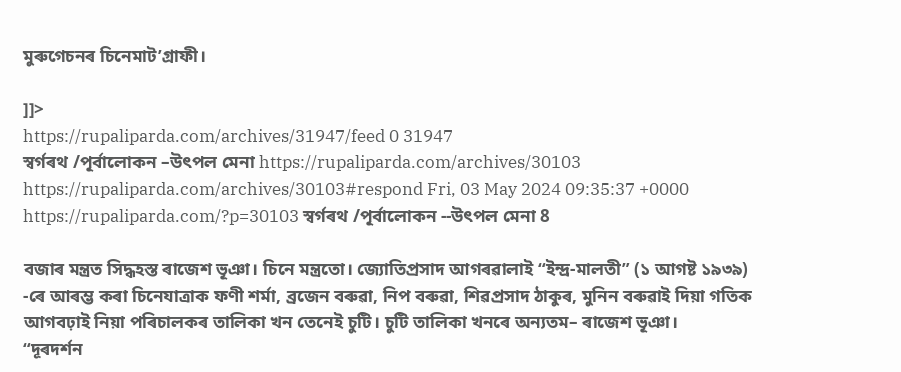মুৰুগেচনৰ চিনেমাট’গ্ৰাফী।

]]>
https://rupaliparda.com/archives/31947/feed 0 31947
স্বৰ্গৰথ /পূৰ্বালোকন –উৎপল মেনা https://rupaliparda.com/archives/30103 https://rupaliparda.com/archives/30103#respond Fri, 03 May 2024 09:35:37 +0000 https://rupaliparda.com/?p=30103 স্বৰ্গৰথ /পূৰ্বালোকন --উৎপল মেনা 8

বজাৰ মন্ত্ৰত সিদ্ধহস্ত ৰাজেশ ভূঞা। চিনে মন্ত্ৰতো। জ্যোতিপ্ৰসাদ আগৰৱালাই “ইন্দ্ৰ-মালতী” (১ আগষ্ট ১৯৩৯) -ৰে আৰম্ভ কৰা চিনেযাত্ৰাক ফণী শৰ্মা, ব্ৰজেন বৰুৱা, নিপ বৰুৱা, শিৱপ্ৰসাদ ঠাকুৰ, মুনিন বৰুৱাই দিয়া গতিক আগবঢ়াই নিয়া পৰিচালকৰ তালিকা খন তেনেই চুটি। চুটি তালিকা খনৰে অন্যতম– ৰাজেশ ভূঞা।
“দূৰদৰ্শন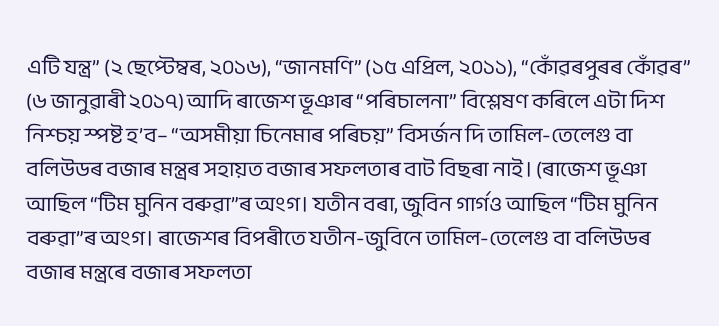এটি যন্ত্ৰ” (২ ছেপ্টেম্বৰ, ২০১৬), “জানমণি” (১৫ এপ্ৰিল, ২০১১), “কোঁৱৰপুৰৰ কোঁৱৰ” (৬ জানুৱাৰী ২০১৭) আদি ৰাজেশ ভূঞাৰ “পৰিচালনা” বিশ্লেষণ কৰিলে এটা দিশ নিশ্চয় স্পষ্ট হ’ব– “অসমীয়া চিনেমাৰ পৰিচয়” বিসৰ্জন দি তামিল-তেলেগু বা বলিউডৰ বজাৰ মন্ত্ৰৰ সহায়ত বজাৰ সফলতাৰ বাট বিছৰা নাই। (ৰাজেশ ভূঞা আছিল “টিম মুনিন বৰুৱা”ৰ অংগ। যতীন বৰা, জুবিন গাৰ্গও আছিল “টিম মুনিন বৰুৱা”ৰ অংগ। ৰাজেশৰ বিপৰীতে যতীন-জুবিনে তামিল-তেলেগু বা বলিউডৰ বজাৰ মন্ত্ৰৰে বজাৰ সফলতা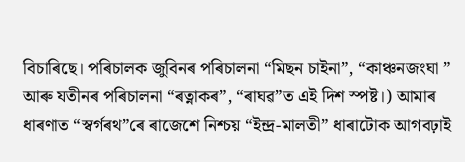বিচাৰিছে। পৰিচালক জুবিনৰ পৰিচালনা “মিছন চাইনা”, “কাঞ্চনজংঘা ” আৰু যতীনৰ পৰিচালনা “ৰত্নাকৰ”, “ৰাঘৱ”ত এই দিশ স্পষ্ট।) আমাৰ ধাৰণাত “স্বৰ্গৰথ”ৰে ৰাজেশে নিশ্চয় “ইন্দ্ৰ-মালতী” ধাৰাটোক আগবঢ়াই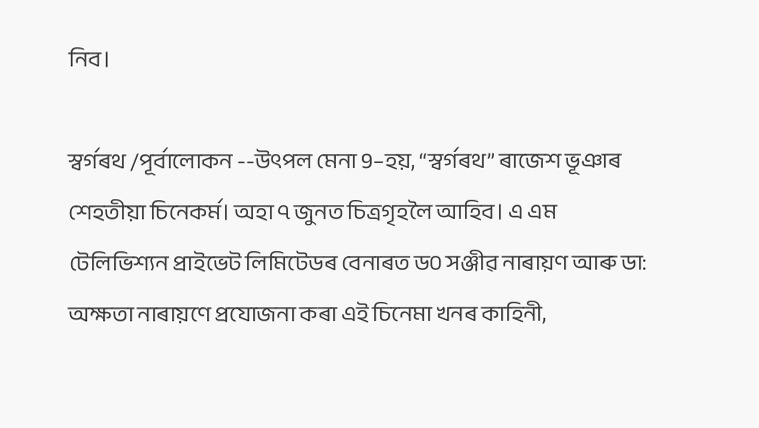নিব।

স্বৰ্গৰথ /পূৰ্বালোকন --উৎপল মেনা 9–হয়, “স্বৰ্গৰথ” ৰাজেশ ভূঞাৰ শেহতীয়া চিনেকৰ্ম। অহা ৭ জুনত চিত্ৰগৃহলৈ আহিব। এ এম টেলিভিশ্যন প্ৰাইভেট লিমিটেডৰ বেনাৰত ড০ সঞ্জীৱ নাৰায়ণ আৰু ডা: অক্ষতা নাৰায়ণে প্ৰযোজনা কৰা এই চিনেমা খনৰ কাহিনী,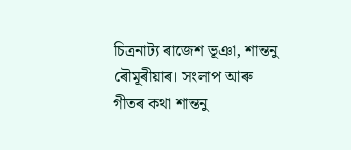চিত্ৰনাট্য ৰাজেশ ভূঞা, শান্তনু ৰৌমূৰীয়াৰ। সংলাপ আৰু গীতৰ কথা শান্তনু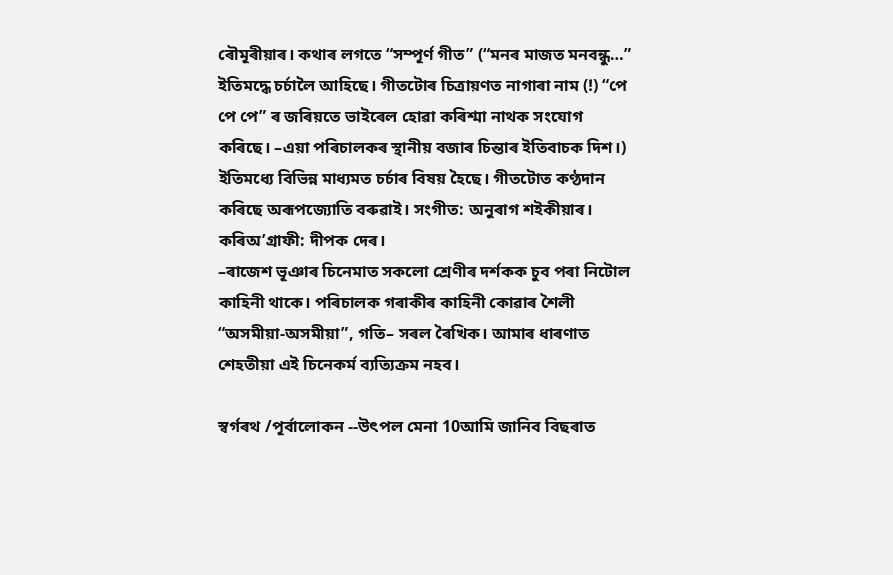ৰৌমূৰীয়াৰ। কথাৰ লগতে “সম্পূৰ্ণ গীত” (“মনৰ মাজত মনবন্ধু…” ইতিমদ্ধে চৰ্চালৈ আহিছে। গীতটোৰ চিত্ৰায়ণত নাগাৰা নাম (!) “পে পে পে” ৰ জৰিয়তে ভাইৰেল হোৱা কৰিশ্মা নাথক সংযোগ কৰিছে। –এয়া পৰিচালকৰ স্থানীয় বজাৰ চিন্তাৰ ইতিবাচক দিশ।) ইতিমধ্যে বিভিন্ন মাধ্যমত চৰ্চাৰ বিষয় হৈছে। গীতটোত কণ্ঠদান কৰিছে অৰূপজ্যোতি বৰুৱাই। সংগীত: অনুৰাগ শইকীয়াৰ। কৰিঅ’গ্ৰাফী: দীপক দেৰ।
–ৰাজেশ ভূঞাৰ চিনেমাত সকলো শ্ৰেণীৰ দৰ্শকক চুব পৰা নিটোল কাহিনী থাকে। পৰিচালক গৰাকীৰ কাহিনী কোৱাৰ শৈলী “অসমীয়া-অসমীয়া”, গতি– সৰল ৰৈখিক। আমাৰ ধাৰণাত শেহতীয়া এই চিনেকৰ্ম ব্যত্যিক্ৰম নহব।

স্বৰ্গৰথ /পূৰ্বালোকন --উৎপল মেনা 10আমি জানিব বিছৰাত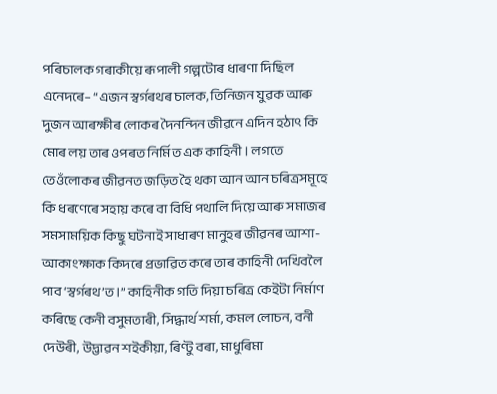পৰিচালক গৰাকীয়ে ৰূপালী গল্পটোৰ ধাৰণা দিছিল এনেদৰে– “এজন স্বৰ্গৰথৰ চালক, তিনিজন যুৱক আৰু দুজন আৰক্ষীৰ লোকৰ দৈনন্দিন জীৱনে এদিন হঠাৎ কি মোৰ লয় তাৰ ওপৰত নিৰ্মিত এক কাহিনী। লগতে তেওঁলোকৰ জীৱনত জড়িত হৈ থকা আন আন চৰিত্ৰসমূহে কি ধৰণেৰে সহায় কৰে বা বিধি পথালি দিয়ে আৰু সমাজৰ সমসাময়িক কিছু ঘটনাই সাধাৰণ মানুহৰ জীৱনৰ আশা-আকাংক্ষাক কিদৰে প্ৰভাৱিত কৰে তাৰ কাহিনী দেখিবলৈ পাব ‘স্বৰ্গৰথ’ত।” কাহিনীক গতি দিয়া চৰিত্ৰ কেইটা নিৰ্মাণ কৰিছে কেনী বসুমতাৰী, সিদ্ধাৰ্থ শৰ্মা, কমল লোচন, বনী দেউৰী, উদ্ভাৱন শইকীয়া, ৰিণ্টু বৰা, মাধুৰিমা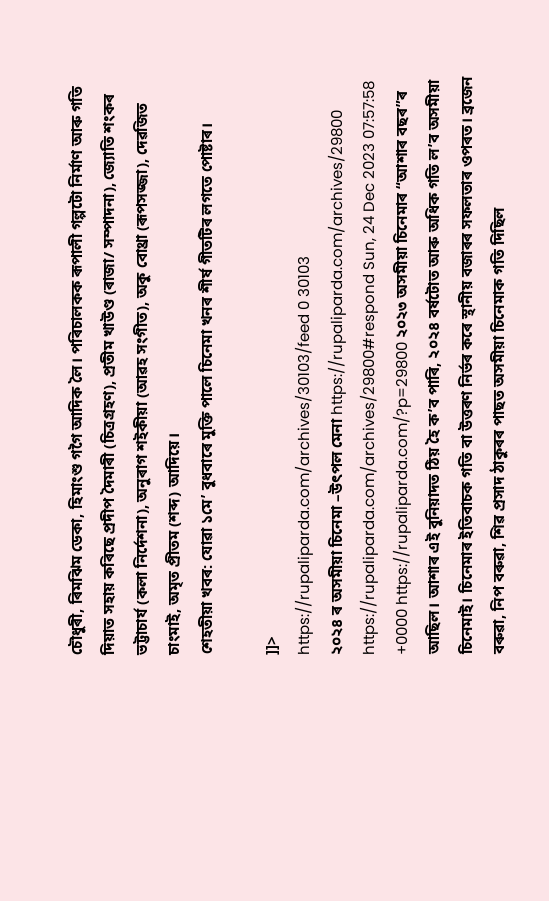চৌধুৰী, ৰিমঝিম ডেকা, হিমাংশু গগৈ আদিক লৈ। পৰিচালকক ৰূপালী গল্পটো নিৰ্মাণ আৰু গতি দিয়াত সহায় কৰিছে প্ৰদীপ দৈমাৰী (চিত্ৰগ্ৰহণ), প্ৰতীম খাউণ্ড (ৰাজা/ সম্পাদনা), জ্যোতি শংকৰ ভট্টাচাৰ্য (কলা নিৰ্দেশনা), অনুৰাগ শইকীয়া (আৱহ সংগীত), অকু বোথ্ৰা (ৰূপসজ্জা), দেৱজিত চাংমাই, অমৃত প্ৰীতম (শব্দ) আদিয়ে।
শেহতীয়া খবৰ: যোৱা ১মে’ বুধবাৰে মুক্তি পালে চিনেমা খনৰ শীৰ্ষ গীতটিৰ লগতে পোষ্টাৰ।

]]>
https://rupaliparda.com/archives/30103/feed 0 30103
২০২৪ ৰ অসমীয়া চিনেমা –উৎপল মেনা https://rupaliparda.com/archives/29800 https://rupaliparda.com/archives/29800#respond Sun, 24 Dec 2023 07:57:58 +0000 https://rupaliparda.com/?p=29800 ২০২৩ অসমীয়া চিনেমাৰ “আশাৰ বছৰ”ৰ আছিল। আশাৰ এই বুনিয়াদত ঠিয় হৈ ক’ব পাৰি, ২০২৪ বৰ্ষটোত আৰু অধিক গতি ল’ব অসমীয়া চিনেমাই। চিনেমাৰ ইতিবাচক গতি বা উত্তৰণ নিৰ্ভৰ কৰে স্থানীয় বজাৰৰ সফলতাৰ ওপৰত। ব্ৰজেন বৰুৱা, নিপ বৰুৱা, শিৱ প্ৰসাদ ঠাকুৰৰ পাছত অসমীয়া চিনেমাক গতি দিছিল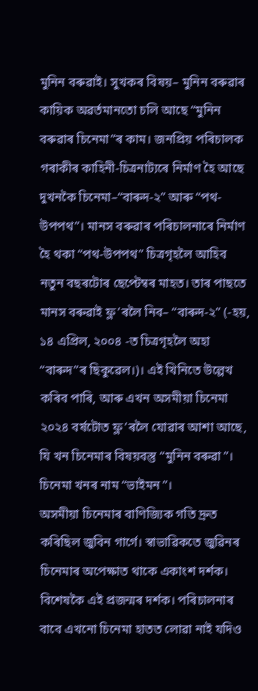মুনিন বৰুৱাই। সুখকৰ বিষয়– মুনিন বৰুৱাৰ কায়িক অৱৰ্তমানতো চলি আছে “মুনিন বৰুৱাৰ চিনেমা”ৰ কাম। জনপ্ৰিয় পৰিচালক গৰাকীৰ কাহিনী-চিত্ৰনাট্যৰে নিৰ্মাণ হৈ আছে দুখনকৈ চিনেমা–“বাৰুদ-২” আৰু “পথ-উপপথ”। মানস বৰুৱাৰ পৰিচালনাৰে নিৰ্মাণ হৈ থকা “পথ-উপপথ” চিত্ৰগৃহলৈ আহিব নতুন বছৰটোৰ ছেপ্টেম্বৰ মাহত। তাৰ পাছতে মানস বৰুৱাই ফ্ল’ৰলৈ নিব– “বাৰুদ-২” (-হয়, ১৪ এপ্ৰিল, ২০০৪ -ত চিত্ৰগৃহলৈ অহা “বাৰুদ”ৰ ছিকুৱেল।)। এই খিনিতে উল্লেখ কৰিব পাৰি, আৰু এখন অসমীয়া চিনেমা ২০২৪ বৰ্ষটোত ফ্ল’ৰলৈ যোৱাৰ আশা আছে, যি খন চিনেমাৰ বিষয়বস্তু “মুনিন বৰুৱা”। চিনেমা খনৰ নাম “ভাইমন”।
অসমীয়া চিনেমাৰ বাণিজ্যিক গতি দ্ৰুত কৰিছিল জুবিন গাৰ্গে। স্বাভাৱিকতে জুৱিনৰ চিনেমাৰ অপেক্ষাত থাকে একাংশ দৰ্শক। বিশেষকৈ এই প্ৰজন্মৰ দৰ্শক। পৰিচালনাৰ বাবে এখনো চিনেমা হাতত লোৱা নাই যদিও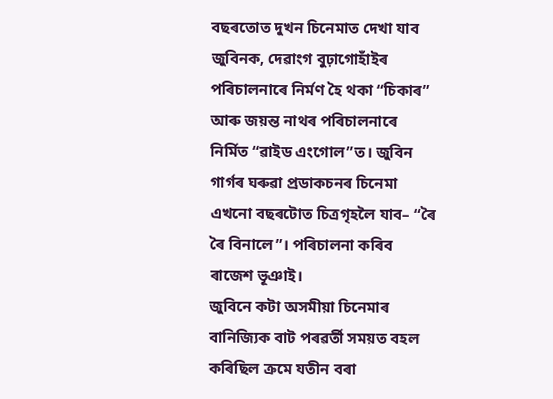বছৰতোত দুখন চিনেমাত দেখা যাব জুবিনক, দেৱাংগ বুঢ়াগোহাঁইৰ পৰিচালনাৰে নিৰ্মণ হৈ থকা “চিকাৰ” আৰু জয়ন্ত নাথৰ পৰিচালনাৰে নিৰ্মিত “ৱাইড এংগোল”ত। জুবিন গাৰ্গৰ ঘৰুৱা প্ৰডাকচনৰ চিনেমা এখনো বছৰটোত চিত্ৰগৃহলৈ যাব– “ৰৈ ৰৈ বিনালে”। পৰিচালনা কৰিব ৰাজেশ ভূঞাই।
জুবিনে কটা অসমীয়া চিনেমাৰ বানিজ্যিক বাট পৰৱৰ্তী সময়ত বহল কৰিছিল ক্ৰমে যতীন বৰা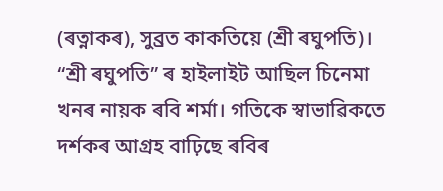(ৰত্নাকৰ), সুব্ৰত কাকতিয়ে (শ্ৰী ৰঘুপতি)। “শ্ৰী ৰঘুপতি” ৰ হাইলাইট আছিল চিনেমা খনৰ নায়ক ৰবি শৰ্মা। গতিকে স্বাভাৱিকতে দৰ্শকৰ আগ্ৰহ বাঢ়িছে ৰবিৰ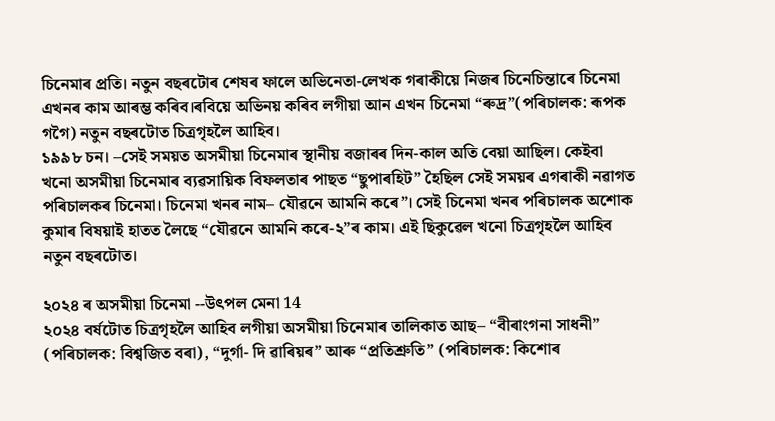চিনেমাৰ প্ৰতি। নতুন বছৰটোৰ শেষৰ ফালে অভিনেতা-লেখক গৰাকীয়ে নিজৰ চিনেচিন্তাৰে চিনেমা এখনৰ কাম আৰম্ভ কৰিব।ৰবিয়ে অভিনয় কৰিব লগীয়া আন এখন চিনেমা “ৰুদ্ৰ”(পৰিচালক: ৰূপক গগৈ) নতুন বছৰটোত চিত্ৰগৃহলৈ আহিব।
১৯৯৮ চন। –সেই সময়ত অসমীয়া চিনেমাৰ স্থানীয় বজাৰৰ দিন-কাল অতি বেয়া আছিল। কেইবা খনো অসমীয়া চিনেমাৰ ব্যৱসায়িক বিফলতাৰ পাছত “ছুপাৰহিট” হৈছিল সেই সময়ৰ এগৰাকী নৱাগত পৰিচালকৰ চিনেমা। চিনেমা খনৰ নাম– যৌৱনে আমনি কৰে”। সেই চিনেমা খনৰ পৰিচালক অশোক কুমাৰ বিষয়াই হাতত লৈছে “যৌৱনে আমনি কৰে-২”ৰ কাম। এই ছিকুৱেল খনো চিত্ৰগৃহলৈ আহিব নতুন বছৰটোত।

২০২৪ ৰ অসমীয়া চিনেমা --উৎপল মেনা 14
২০২৪ বৰ্ষটোত চিত্ৰগৃহলৈ আহিব লগীয়া অসমীয়া চিনেমাৰ তালিকাত আছ– “বীৰাংগনা সাধনী” (পৰিচালক: বিশ্বজিত বৰা), “দুৰ্গা- দি ৱাৰিয়ৰ” আৰু “প্ৰতিশ্ৰুতি” (পৰিচালক: কিশোৰ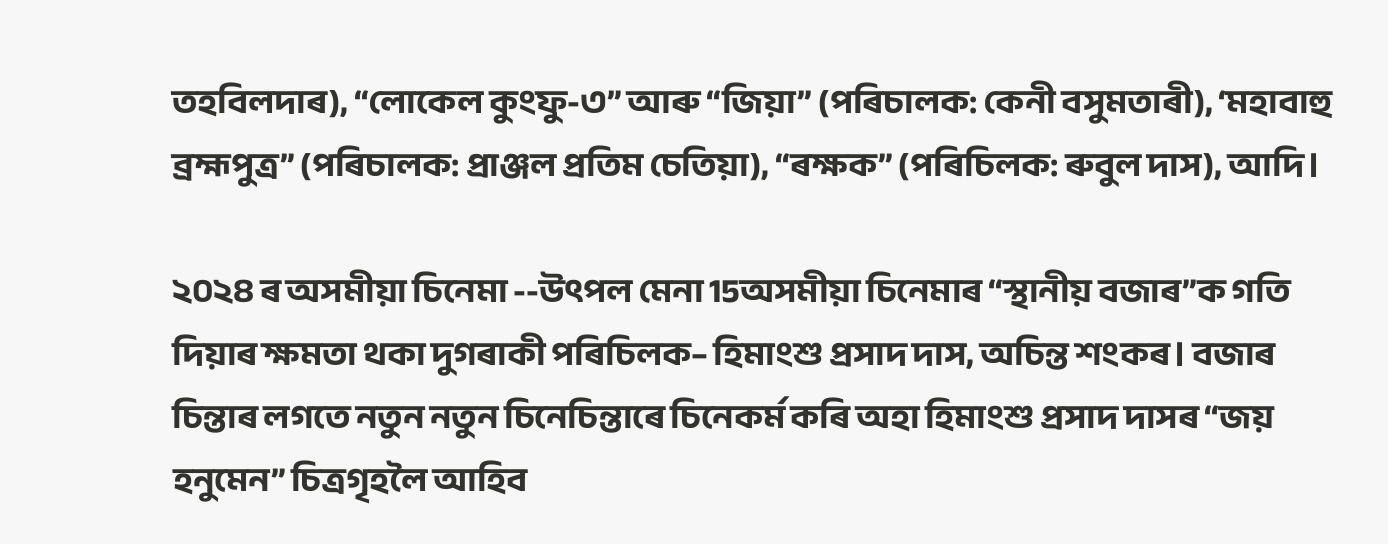তহবিলদাৰ), “লোকেল কুংফু-৩” আৰু “জিয়া” (পৰিচালক: কেনী বসুমতাৰী), ‘মহাবাহু ব্ৰহ্মপুত্ৰ” (পৰিচালক: প্ৰাঞ্জল প্ৰতিম চেতিয়া), “ৰক্ষক” (পৰিচিলক: ৰুবুল দাস), আদি।

২০২৪ ৰ অসমীয়া চিনেমা --উৎপল মেনা 15অসমীয়া চিনেমাৰ “স্থানীয় বজাৰ”ক গতি দিয়াৰ ক্ষমতা থকা দুগৰাকী পৰিচিলক– হিমাংশু প্ৰসাদ দাস, অচিন্ত শংকৰ। বজাৰ চিন্তাৰ লগতে নতুন নতুন চিনেচিন্তাৰে চিনেকৰ্ম কৰি অহা হিমাংশু প্ৰসাদ দাসৰ “জয় হনুমেন” চিত্ৰগৃহলৈ আহিব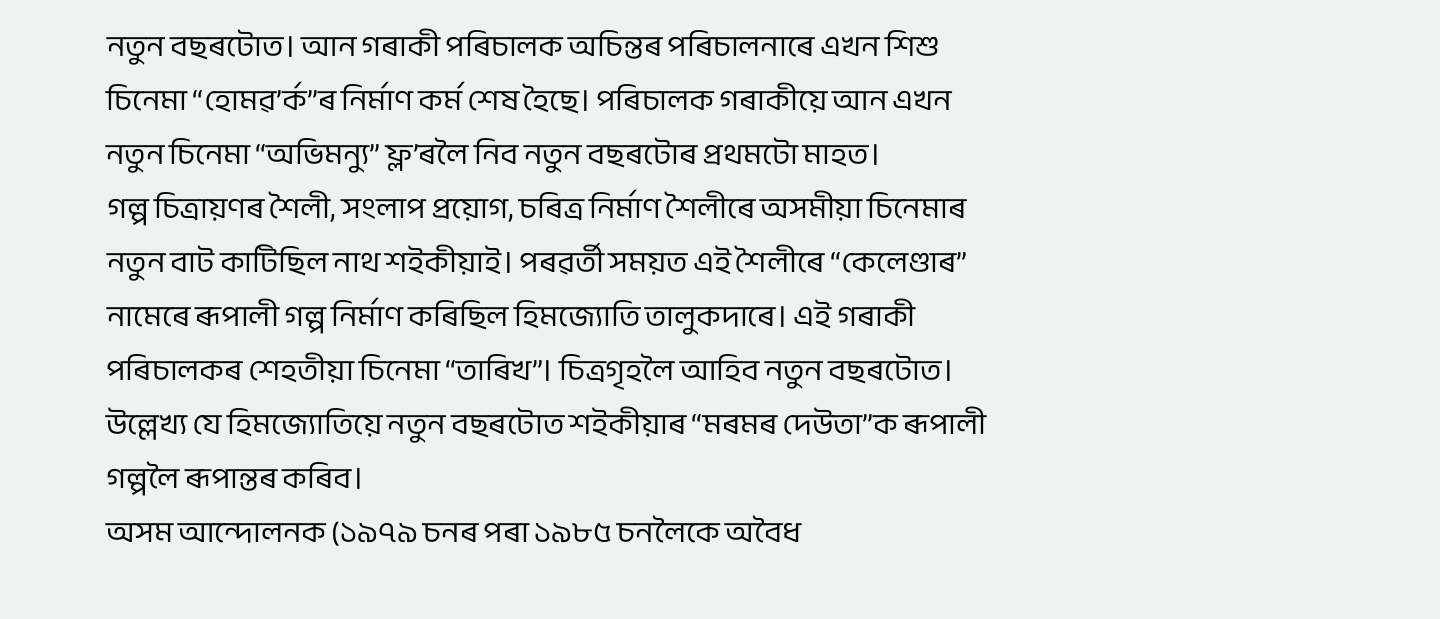নতুন বছৰটোত। আন গৰাকী পৰিচালক অচিন্তৰ পৰিচালনাৰে এখন শিশু চিনেমা “হোমৱ’ৰ্ক”ৰ নিৰ্মাণ কৰ্ম শেষ হৈছে। পৰিচালক গৰাকীয়ে আন এখন নতুন চিনেমা “অভিমন্যু” ফ্ল’ৰলৈ নিব নতুন বছৰটোৰ প্ৰথমটো মাহত।
গল্প চিত্ৰায়ণৰ শৈলী, সংলাপ প্ৰয়োগ, চৰিত্ৰ নিৰ্মাণ শৈলীৰে অসমীয়া চিনেমাৰ নতুন বাট কাটিছিল নাথ শইকীয়াই। পৰৱৰ্তী সময়ত এই শৈলীৰে “কেলেণ্ডাৰ” নামেৰে ৰূপালী গল্প নিৰ্মাণ কৰিছিল হিমজ্যোতি তালুকদাৰে। এই গৰাকী পৰিচালকৰ শেহতীয়া চিনেমা “তাৰিখ”। চিত্ৰগৃহলৈ আহিব নতুন বছৰটোত। উল্লেখ্য যে হিমজ্যোতিয়ে নতুন বছৰটোত শইকীয়াৰ “মৰমৰ দেউতা”ক ৰূপালী গল্পলৈ ৰূপান্তৰ কৰিব।
অসম আন্দোলনক (১৯৭৯ চনৰ পৰা ১৯৮৫ চনলৈকে অবৈধ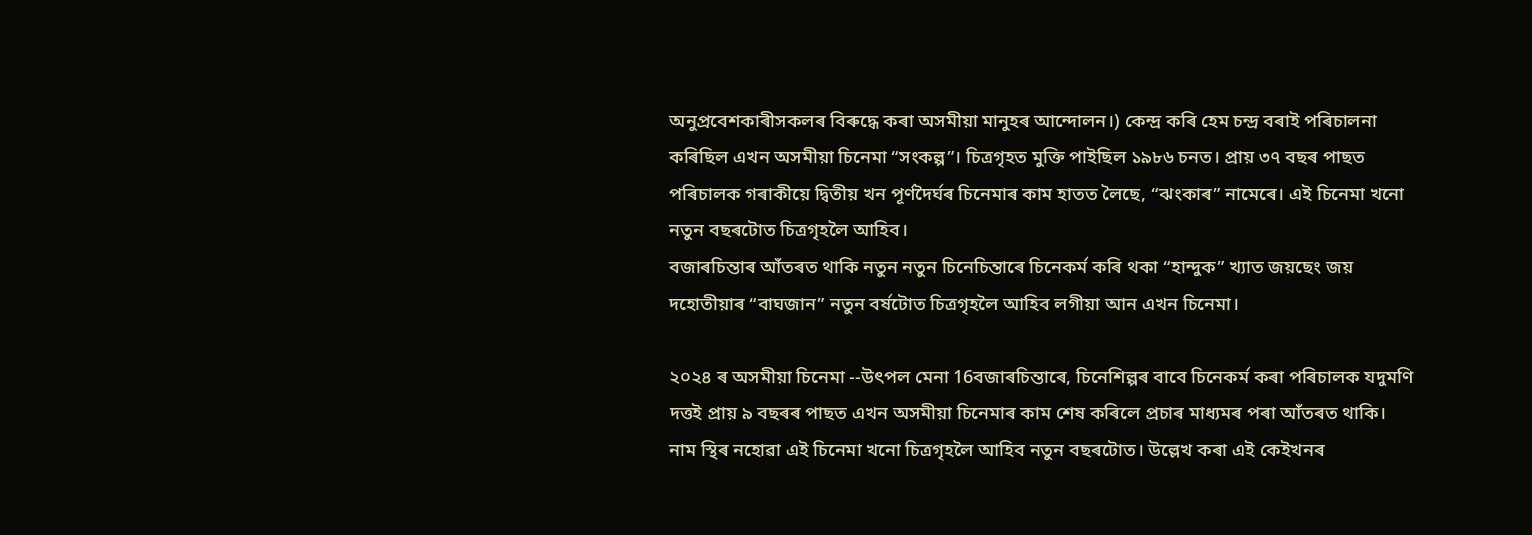অনুপ্ৰবেশকাৰীসকলৰ বিৰুদ্ধে কৰা অসমীয়া মানুহৰ আন্দোলন।) কেন্দ্ৰ কৰি হেম চন্দ্ৰ বৰাই পৰিচালনা কৰিছিল এখন অসমীয়া চিনেমা “সংকল্প”। চিত্ৰগৃহত মুক্তি পাইছিল ১৯৮৬ চনত। প্ৰায় ৩৭ বছৰ পাছত পৰিচালক গৰাকীয়ে দ্বিতীয় খন পূৰ্ণদৈৰ্ঘৰ চিনেমাৰ কাম হাতত লৈছে, “ঝংকাৰ” নামেৰে। এই চিনেমা খনো নতুন বছৰটোত চিত্ৰগৃহলৈ আহিব।
বজাৰচিন্তাৰ আঁতৰত থাকি নতুন নতুন চিনেচিন্তাৰে চিনেকৰ্ম কৰি থকা “হান্দুক” খ্যাত জয়ছেং জয় দহোতীয়াৰ “বাঘজান” নতুন বৰ্ষটোত চিত্ৰগৃহলৈ আহিব লগীয়া আন এখন চিনেমা।

২০২৪ ৰ অসমীয়া চিনেমা --উৎপল মেনা 16বজাৰচিন্তাৰে, চিনেশিল্পৰ বাবে চিনেকৰ্ম কৰা পৰিচালক যদুমণি দত্তই প্ৰায় ৯ বছৰৰ পাছত এখন অসমীয়া চিনেমাৰ কাম শেষ কৰিলে প্ৰচাৰ মাধ্যমৰ পৰা আঁতৰত থাকি। নাম স্থিৰ নহোৱা এই চিনেমা খনো চিত্ৰগৃহলৈ আহিব নতুন বছৰটোত। উল্লেখ কৰা এই কেইখনৰ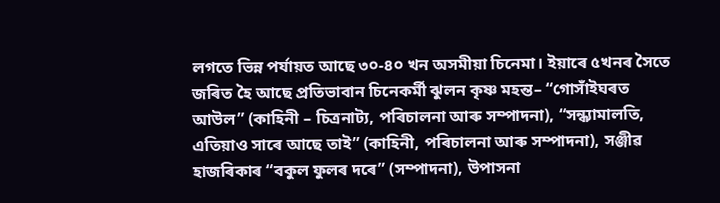লগতে ভিন্ন পৰ্যায়ত আছে ৩০-৪০ খন অসমীয়া চিনেমা। ইয়াৰে ৫খনৰ সৈতে জৰিত হৈ আছে প্রতিভাবান চিনেকৰ্মী ঝুলন কৃষ্ণ মহন্ত– “গোসাঁইঘৰত আউল” (কাহিনী – চিত্ৰনাট্য, পৰিচালনা আৰু সম্পাদনা), “সন্ধ্যামালতি, এতিয়াও সাৰে আছে তাই” (কাহিনী, পৰিচালনা আৰু সম্পাদনা), সঞ্জীৱ হাজৰিকাৰ “বকুল ফুলৰ দৰে” (সম্পাদনা), উপাসনা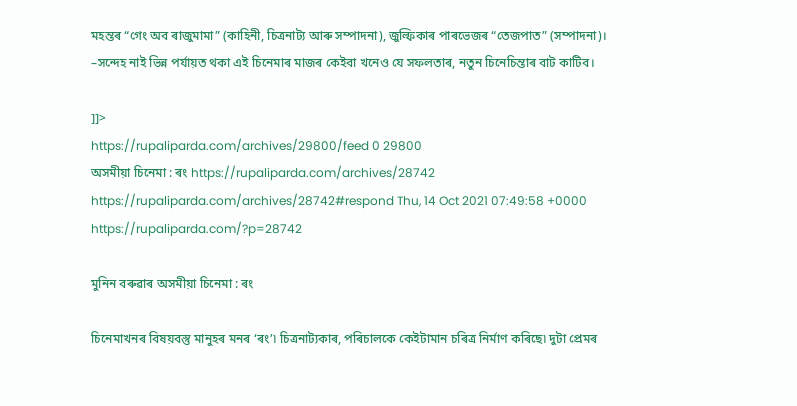মহন্তৰ “গেং অব ৰাজুমামা” (কাহিনী, চিত্ৰনাট্য আৰু সম্পাদনা), জুল্ফিকাৰ পাৰভেজৰ “তেজপাত” (সম্পাদনা)। –সন্দেহ নাই ভিন্ন পৰ্যায়ত থকা এই চিনেমাৰ মাজৰ কেইবা খনেও যে সফলতাৰ, নতুন চিনেচিন্তাৰ বাট কাটিব।

]]>
https://rupaliparda.com/archives/29800/feed 0 29800
অসমীয়া চিনেমা : ৰং https://rupaliparda.com/archives/28742 https://rupaliparda.com/archives/28742#respond Thu, 14 Oct 2021 07:49:58 +0000 https://rupaliparda.com/?p=28742

মুনিন বৰুৱাৰ অসমীয়া চিনেমা : ৰং

চিনেমাখনৰ বিষয়বস্তু মানুহৰ মনৰ ‘ৰং’৷ চিত্ৰনাট্যকাৰ, পৰিচালকে কেইটামান চৰিত্ৰ নিৰ্মাণ কৰিছে৷ দুটা প্ৰেমৰ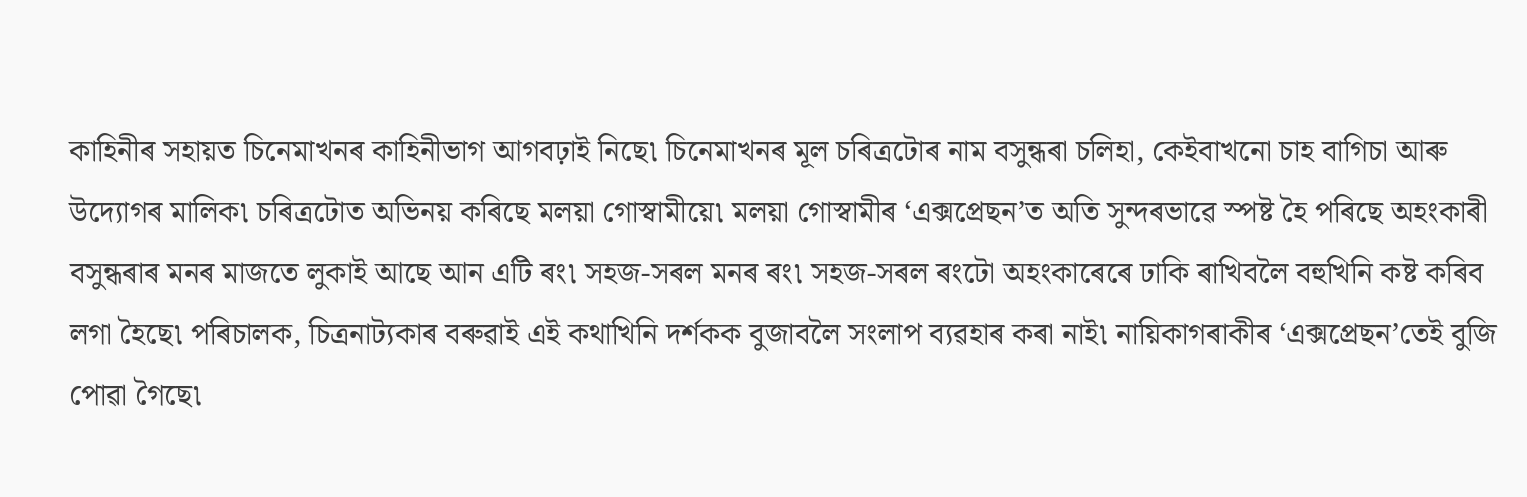কাহিনীৰ সহায়ত চিনেমাখনৰ কাহিনীভাগ আগবঢ়াই নিছে৷ চিনেমাখনৰ মূল চৰিত্ৰটোৰ নাম বসুন্ধৰা চলিহা, কেইবাখনো চাহ বাগিচা আৰু উদ্যোগৰ মালিক৷ চৰিত্ৰটোত অভিনয় কৰিছে মলয়া গোস্বামীয়ে৷ মলয়া গোস্বামীৰ ‘এক্সপ্ৰেছন’ত অতি সুন্দৰভাৱে স্পষ্ট হৈ পৰিছে অহংকাৰী বসুন্ধৰাৰ মনৰ মাজতে লুকাই আছে আন এটি ৰং৷ সহজ-সৰল মনৰ ৰং৷ সহজ-সৰল ৰংটো অহংকাৰেৰে ঢাকি ৰাখিবলৈ বহুখিনি কষ্ট কৰিব লগা হৈছে৷ পৰিচালক, চিত্ৰনাট্যকাৰ বৰুৱাই এই কথাখিনি দৰ্শকক বুজাবলৈ সংলাপ ব্যৱহাৰ কৰা নাই৷ নায়িকাগৰাকীৰ ‘এক্সপ্ৰেছন’তেই বুজি পোৱা গৈছে৷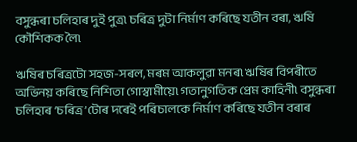বসুন্ধৰা চলিহাৰ দুই পুত্ৰ৷ চৰিত্ৰ দুটা নিৰ্মাণ কৰিছে যতীন বৰা, ঋষি কৌশিকক লৈ৷

ঋষিৰ চৰিত্ৰটো সহজ-সৰল, মৰম আকলুৱা মনৰ৷ ঋষিৰ বিপৰীতে অভিনয় কৰিছে নিশিতা গোস্বামীয়ে৷ গতানুগতিক প্ৰেম কাহিনী৷ বসুন্ধৰা চলিহাৰ ‘চৰিত্ৰ’টোৰ দৰেই পৰিচালকে নিৰ্মাণ কৰিছে যতীন বৰাৰ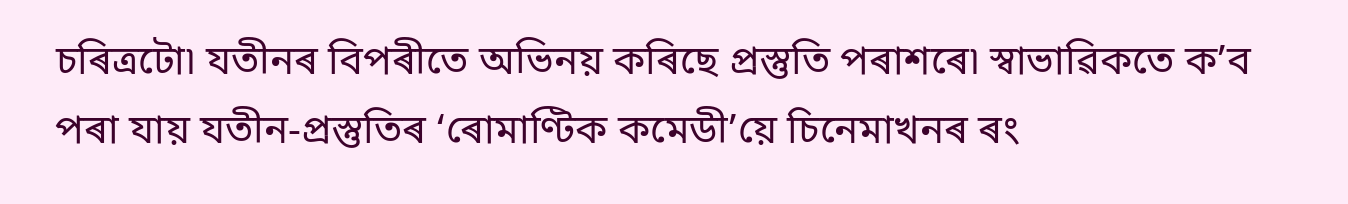চৰিত্ৰটো৷ যতীনৰ বিপৰীতে অভিনয় কৰিছে প্ৰস্তুতি পৰাশৰে৷ স্বাভাৱিকতে ক’ব পৰা যায় যতীন-প্ৰস্তুতিৰ ‘ৰোমাণ্টিক কমেডী’য়ে চিনেমাখনৰ ৰং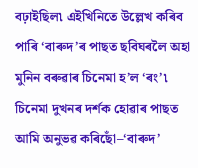বঢ়াইছিল৷ এইখিনিতে উল্লেখ কৰিব পাৰি ‘বাৰুদ’ৰ পাছত ছবিঘৰলৈ অহা মুনিন বৰুৱাৰ চিনেমা হ’ল ‘ৰং’৷ চিনেমা দুখনৰ দৰ্শক হোৱাৰ পাছত আমি অনুভৱ কৰিছোঁ–‘বাৰুদ’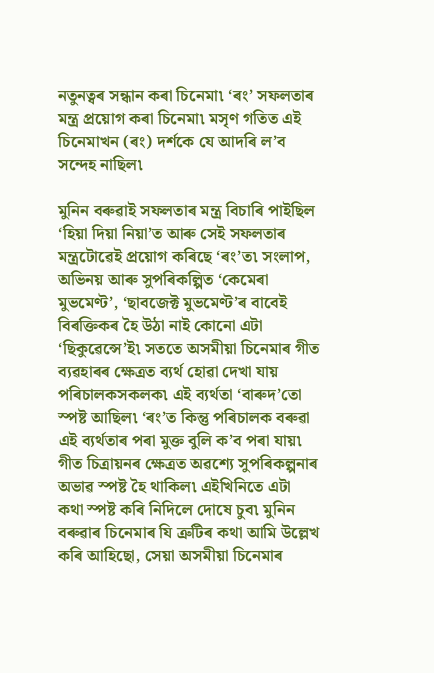নতুনত্বৰ সন্ধান কৰা চিনেমা৷ ‘ৰং’ সফলতাৰ মন্ত্ৰ প্ৰয়োগ কৰা চিনেমা৷ মসৃণ গতিত এই চিনেমাখন (ৰং) দৰ্শকে যে আদৰি ল’ব সন্দেহ নাছিল৷

মুনিন বৰুৱাই সফলতাৰ মন্ত্ৰ বিচাৰি পাইছিল ‘হিয়া দিয়া নিয়া’ত আৰু সেই সফলতাৰ মন্ত্ৰটোৱেই প্ৰয়োগ কৰিছে ‘ৰং’ত৷ সংলাপ, অভিনয় আৰু সুপৰিকল্পিত ‘কেমেৰা মুভমেণ্ট’, ‘ছাবজেক্ট মুভমেণ্ট’ৰ বাবেই বিৰক্তিকৰ হৈ উঠা নাই কোনো এটা ‘ছিকুৱেন্সে’ই৷ সততে অসমীয়া চিনেমাৰ গীত ব্যৱহাৰৰ ক্ষেত্ৰত ব্যৰ্থ হোৱা দেখা যায় পৰিচালকসকলক৷ এই ব্যৰ্থতা ‘বাৰুদ’তো স্পষ্ট আছিল৷ ‘ৰং’ত কিন্তু পৰিচালক বৰুৱা এই ব্যৰ্থতাৰ পৰা মুক্ত বুলি ক’ব পৰা যায়৷ গীত চিত্ৰায়নৰ ক্ষেত্ৰত অৱশ্যে সুপৰিকল্পনাৰ অভাৱ স্পষ্ট হৈ থাকিল৷ এইখিনিতে এটা কথা স্পষ্ট কৰি নিদিলে দোষে চুব৷ মুনিন বৰুৱাৰ চিনেমাৰ যি ত্ৰুটিৰ কথা আমি উল্লেখ কৰি আহিছো, সেয়া অসমীয়া চিনেমাৰ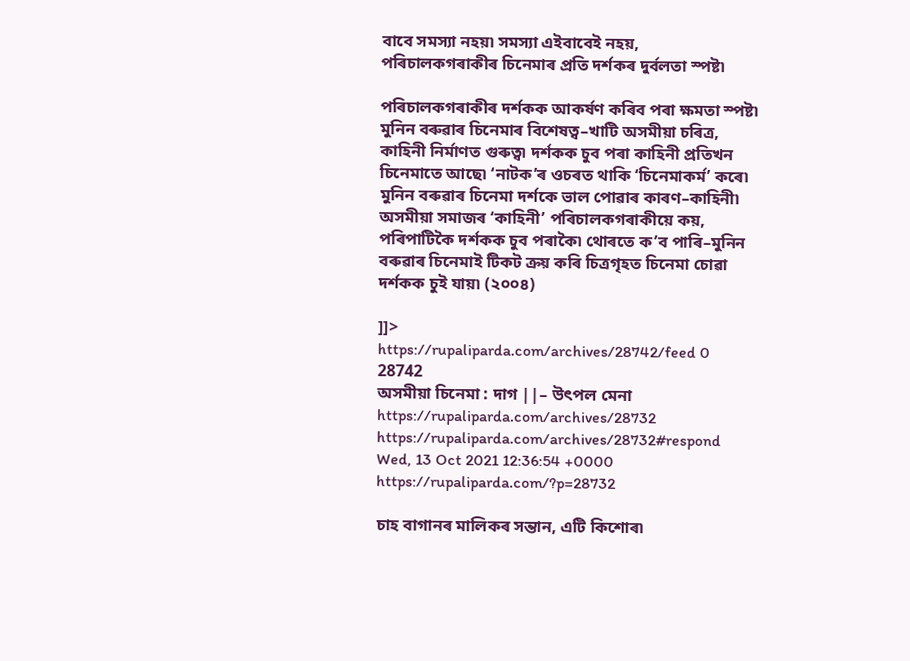বাবে সমস্যা নহয়৷ সমস্যা এইবাবেই নহয়, পৰিচালকগৰাকীৰ চিনেমাৰ প্ৰতি দৰ্শকৰ দুৰ্বলতা স্পষ্ট৷

পৰিচালকগৰাকীৰ দৰ্শকক আকৰ্ষণ কৰিব পৰা ক্ষমতা স্পষ্ট৷ মুনিন বৰুৱাৰ চিনেমাৰ বিশেষত্ব–খাটি অসমীয়া চৰিত্ৰ, কাহিনী নিৰ্মাণত গুৰুত্ব৷ দৰ্শকক চুব পৰা কাহিনী প্ৰতিখন চিনেমাতে আছে৷ ‘নাটক’ৰ ওচৰত থাকি ‘চিনেমাকৰ্ম’ কৰে৷ মুনিন বৰুৱাৰ চিনেমা দৰ্শকে ভাল পোৱাৰ কাৰণ–কাহিনী৷ অসমীয়া সমাজৰ ‘কাহিনী’ পৰিচালকগৰাকীয়ে কয়, পৰিপাটিকৈ দৰ্শকক চুব পৰাকৈ৷ থোৰতে ক’ব পাৰি–মুনিন বৰুৱাৰ চিনেমাই টিকট ক্ৰয় কৰি চিত্ৰগৃহত চিনেমা চোৱা দৰ্শকক চুই যায়৷ (২০০৪)

]]>
https://rupaliparda.com/archives/28742/feed 0 28742
অসমীয়া চিনেমা : দাগ ||– উৎপল মেনা https://rupaliparda.com/archives/28732 https://rupaliparda.com/archives/28732#respond Wed, 13 Oct 2021 12:36:54 +0000 https://rupaliparda.com/?p=28732

চাহ বাগানৰ মালিকৰ সন্তান, এটি কিশোৰ৷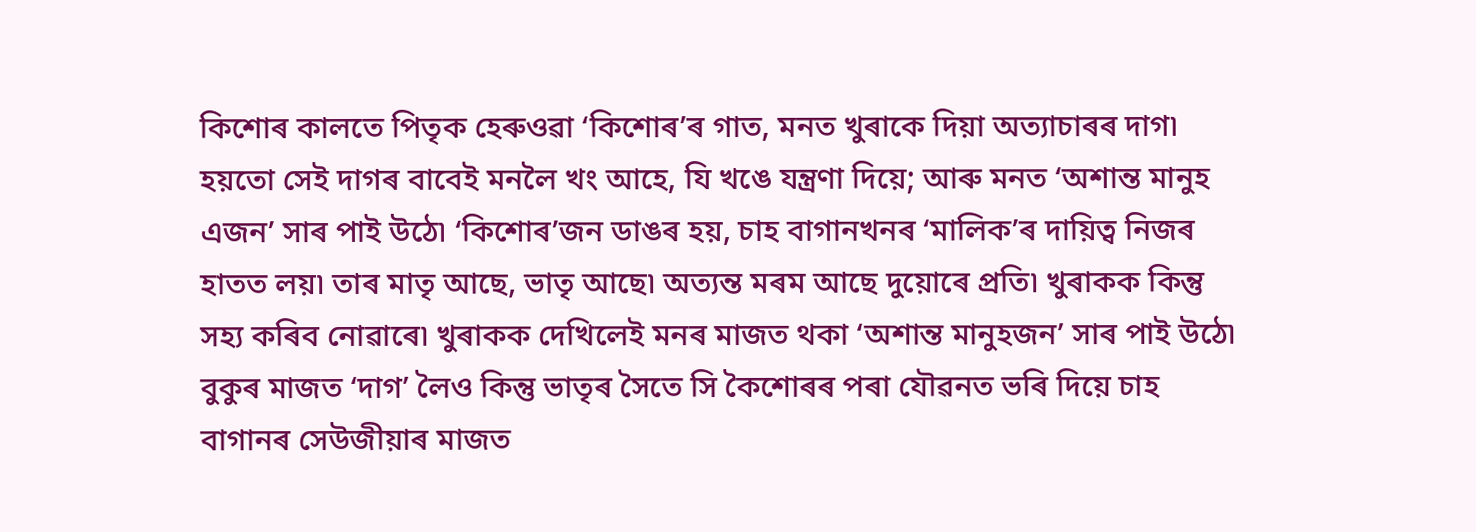কিশোৰ কালতে পিতৃক হেৰুওৱা ‘কিশোৰ’ৰ গাত, মনত খুৰাকে দিয়া অত্যাচাৰৰ দাগ৷ হয়তো সেই দাগৰ বাবেই মনলৈ খং আহে, যি খঙে যন্ত্ৰণা দিয়ে; আৰু মনত ‘অশান্ত মানুহ এজন’ সাৰ পাই উঠে৷ ‘কিশোৰ’জন ডাঙৰ হয়, চাহ বাগানখনৰ ‘মালিক’ৰ দায়িত্ব নিজৰ হাতত লয়৷ তাৰ মাতৃ আছে, ভাতৃ আছে৷ অত্যন্ত মৰম আছে দুয়োৰে প্ৰতি৷ খুৰাকক কিন্তু সহ্য কৰিব নোৱাৰে৷ খুৰাকক দেখিলেই মনৰ মাজত থকা ‘অশান্ত মানুহজন’ সাৰ পাই উঠে৷ বুকুৰ মাজত ‘দাগ’ লৈও কিন্তু ভাতৃৰ সৈতে সি কৈশোৰৰ পৰা যৌৱনত ভৰি দিয়ে চাহ বাগানৰ সেউজীয়াৰ মাজত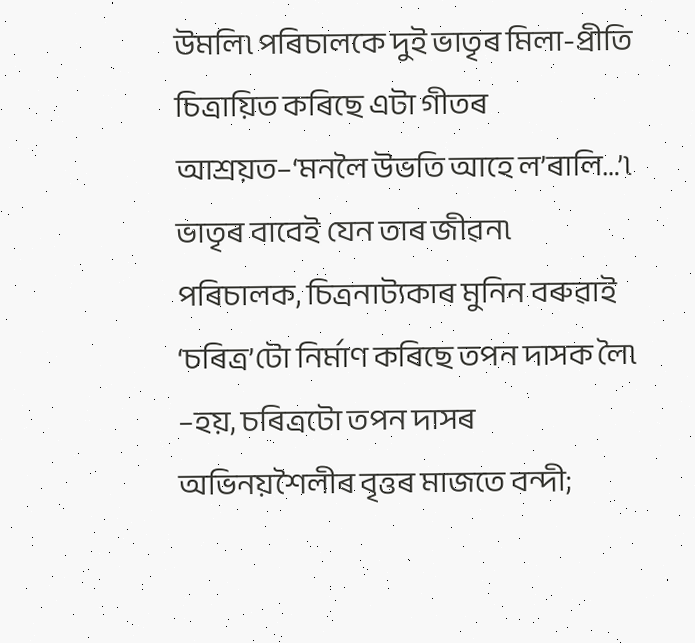উমলি৷ পৰিচালকে দুই ভাতৃৰ মিলা-প্ৰীতি চিত্ৰায়িত কৰিছে এটা গীতৰ আশ্ৰয়ত–‘মনলৈ উভতি আহে ল’ৰালি…’৷ ভাতৃৰ বাবেই যেন তাৰ জীৱন৷ পৰিচালক, চিত্ৰনাট্যকাৰ মুনিন বৰুৱাই ‘চৰিত্ৰ’টো নিৰ্মাণ কৰিছে তপন দাসক লৈ৷ –হয়, চৰিত্ৰটো তপন দাসৰ অভিনয়শৈলীৰ বৃত্তৰ মাজতে বন্দী;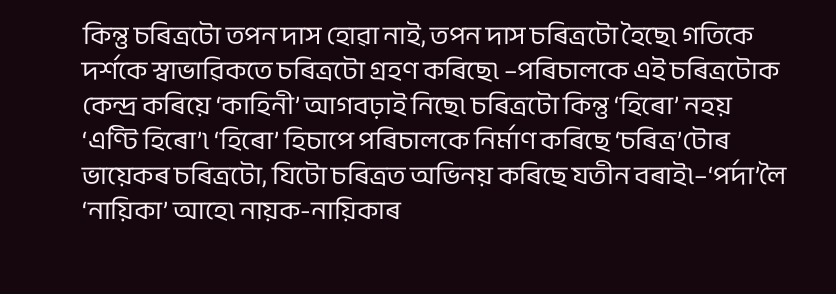কিন্তু চৰিত্ৰটো তপন দাস হোৱা নাই, তপন দাস চৰিত্ৰটো হৈছে৷ গতিকে দৰ্শকে স্বাভাৱিকতে চৰিত্ৰটো গ্ৰহণ কৰিছে৷ –পৰিচালকে এই চৰিত্ৰটোক কেন্দ্ৰ কৰিয়ে ‘কাহিনী’ আগবঢ়াই নিছে৷ চৰিত্ৰটো কিন্তু ‘হিৰো’ নহয় ‘এণ্টি হিৰো’৷ ‘হিৰো’ হিচাপে পৰিচালকে নিৰ্মাণ কৰিছে ‘চৰিত্ৰ’টোৰ ভায়েকৰ চৰিত্ৰটো, যিটো চৰিত্ৰত অভিনয় কৰিছে যতীন বৰাই৷–‘পৰ্দা’লৈ ‘নায়িকা’ আহে৷ নায়ক-নায়িকাৰ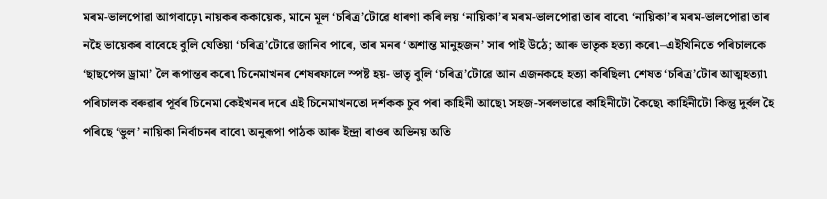মৰম-ভালপোৱা আগবাঢ়ে৷ নায়কৰ ককায়েক, মানে মূল ‘চৰিত্ৰ’টোৱে ধাৰণা কৰি লয় ‘নায়িকা’ৰ মৰম-ভালপোৱা তাৰ বাবে৷ ‘নায়িকা’ৰ মৰম-ভালপোৱা তাৰ নহৈ ভায়েকৰ বাবেহে বুলি যেতিয়া ‘চৰিত্ৰ’টোৱে জানিব পাৰে, তাৰ মনৰ ‘অশান্ত মানুহজন’ সাৰ পাই উঠে; আৰু ভাতৃক হত্যা কৰে৷–এইখিনিতে পৰিচালকে ‘ছাছপেন্স ড্ৰামা’ লৈ ৰূপান্তৰ কৰে৷ চিনেমাখনৰ শেষৰফালে স্পষ্ট হয়- ভাতৃ বুলি ‘চৰিত্ৰ’টোৱে আন এজনকহে হত্যা কৰিছিল৷ শেষত ‘চৰিত্ৰ’টোৰ আত্মহত্যা৷ পৰিচালক বৰুৱাৰ পূৰ্বৰ চিনেমা কেইখনৰ দৰে এই চিনেমাখনতো দৰ্শকক চুব পৰা কাহিনী আছে৷ সহজ-সৰলভাৱে কাহিনীটো কৈছে৷ কাহিনীটো কিন্তু দুৰ্বল হৈ পৰিছে ‘ভুল’ নায়িকা নিৰ্বাচনৰ বাবে৷ অনুৰূপা পাঠক আৰু ইন্দ্ৰা ৰাওৰ অভিনয় অতি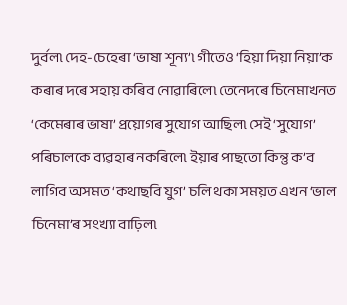দুৰ্বল৷ দেহ-চেহেৰা ‘ভাষা শূন্য’৷ গীতেও ‘হিয়া দিয়া নিয়া’ক কৰাৰ দৰে সহায় কৰিব নোৱাৰিলে৷ তেনেদৰে চিনেমাখনত ‘কেমেৰাৰ ভাষা’ প্ৰয়োগৰ সুযোগ আছিল৷ সেই ‘সুযোগ’ পৰিচালকে ব্যৱহাৰ নকৰিলে৷ ইয়াৰ পাছতো কিন্তু ক’ব লাগিব অসমত ‘কথাছবি যুগ’ চলি থকা সময়ত এখন ‘ভাল চিনেমা’ৰ সংখ্যা বাঢ়িল৷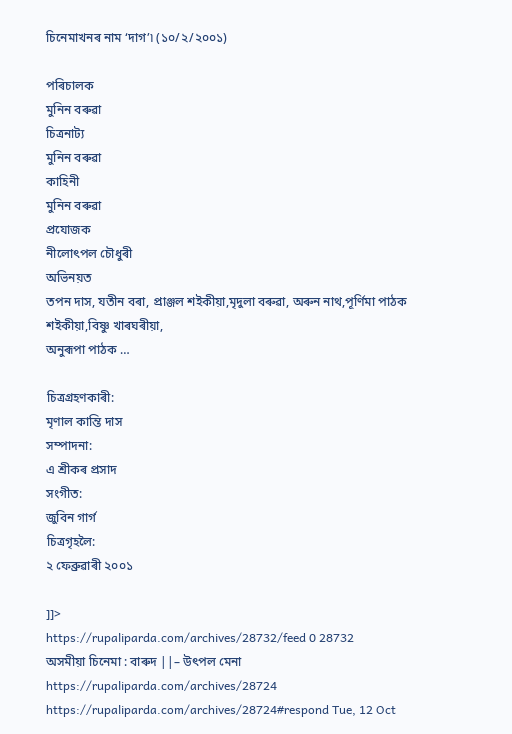চিনেমাখনৰ নাম ‘দাগ’৷ (১০/২/২০০১)

পৰিচালক
মুনিন বৰুৱা
চিত্ৰনাট্য
মুনিন বৰুৱা
কাহিনী
মুনিন বৰুৱা
প্ৰযোজক
নীলোৎপল চৌধুৰী
অভিনয়ত
তপন দাস, যতীন বৰা, প্ৰাঞ্জল শইকীয়া,মৃদুলা বৰুৱা, অৰুন নাথ,পূৰ্ণিমা পাঠক শইকীয়া,বিষ্ণু খাৰঘৰীয়া,
অনুৰূপা পাঠক …

চিত্ৰগ্ৰহণকাৰী:
মৃণাল কান্তি দাস
সম্পাদনা:
এ শ্ৰীকৰ প্ৰসাদ
সংগীত:
জুবিন গাৰ্গ
চিত্ৰগৃহলৈ:
২ ফেব্ৰুৱাৰী ২০০১

]]>
https://rupaliparda.com/archives/28732/feed 0 28732
অসমীয়া চিনেমা : বাৰুদ ||– উৎপল মেনা https://rupaliparda.com/archives/28724 https://rupaliparda.com/archives/28724#respond Tue, 12 Oct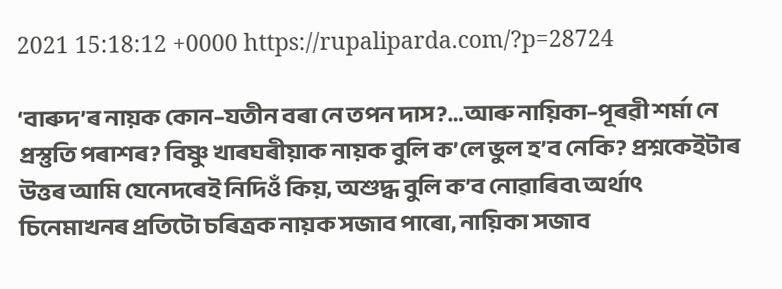2021 15:18:12 +0000 https://rupaliparda.com/?p=28724

‘বাৰুদ’ৰ নায়ক কোন–যতীন বৰা নে তপন দাস?…আৰু নায়িকা–পূৰৱী শৰ্মা নে প্ৰস্তুতি পৰাশৰ? বিষ্ণু খাৰঘৰীয়াক নায়ক বুলি ক’লে ভুল হ’ব নেকি? প্ৰশ্নকেইটাৰ উত্তৰ আমি যেনেদৰেই নিদিওঁ কিয়, অশুদ্ধ বুলি ক’ব নোৱাৰিব৷ অৰ্থাৎ চিনেমাখনৰ প্ৰতিটো চৰিত্ৰক নায়ক সজাব পাৰো, নায়িকা সজাব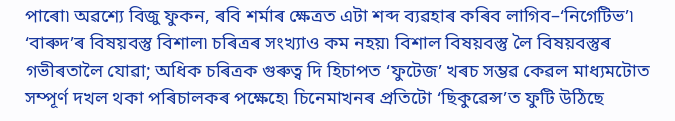পাৰো৷ অৱশ্যে বিজু ফুকন, ৰবি শৰ্মাৰ ক্ষেত্ৰত এটা শব্দ ব্যৱহাৰ কৰিব লাগিব–‘নিগেটিভ’৷ ‘বাৰুদ’ৰ বিষয়বস্তু বিশাল৷ চৰিত্ৰৰ সংখ্যাও কম নহয়৷ বিশাল বিষয়বস্তু লৈ বিষয়বস্তুৰ গভীৰতালৈ যোৱা; অধিক চৰিত্ৰক গুৰুত্ব দি হিচাপত ‘ফুটেজ’ খৰচ সম্ভৱ কেৱল মাধ্যমটোত সম্পূৰ্ণ দখল থকা পৰিচালকৰ পক্ষেহে৷ চিনেমাখনৰ প্ৰতিটো ‘ছিকুৱেন্স’ত ফুটি উঠিছে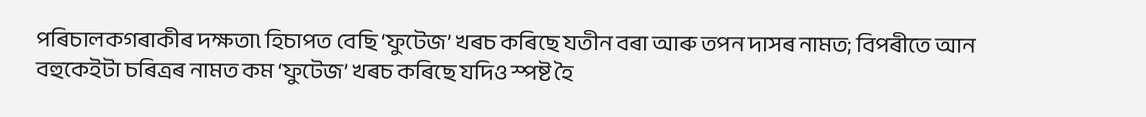পৰিচালকগৰাকীৰ দক্ষতা৷ হিচাপত বেছি ‘ফুটেজ’ খৰচ কৰিছে যতীন বৰা আৰু তপন দাসৰ নামত; বিপৰীতে আন বহুকেইটা চৰিত্ৰৰ নামত কম ‘ফুটেজ’ খৰচ কৰিছে যদিও স্পষ্ট হৈ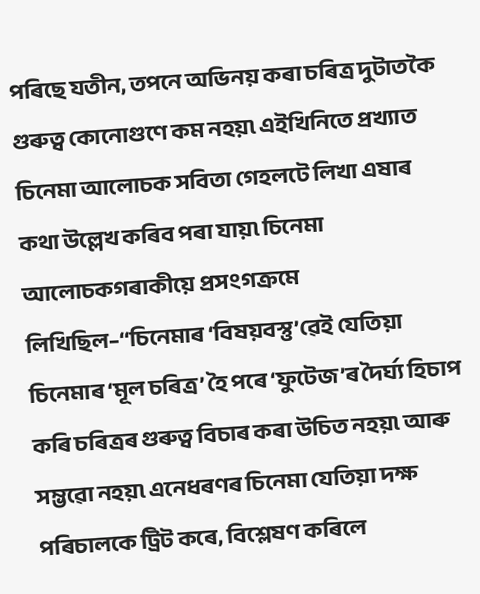পৰিছে যতীন, তপনে অভিনয় কৰা চৰিত্ৰ দুটাতকৈ গুৰুত্ব কোনোগুণে কম নহয়৷ এইখিনিতে প্ৰখ্যাত চিনেমা আলোচক সবিতা গেহলটে লিখা এষাৰ কথা উল্লেখ কৰিব পৰা যায়৷ চিনেমা আলোচকগৰাকীয়ে প্ৰসংগক্ৰমে লিখিছিল–‘‘চিনেমাৰ ‘বিষয়বস্তু’ৱেই যেতিয়া চিনেমাৰ ‘মূল চৰিত্ৰ’ হৈ পৰে ‘ফুটেজ’ৰ দৈৰ্ঘ্য হিচাপ কৰি চৰিত্ৰৰ গুৰুত্ব বিচাৰ কৰা উচিত নহয়৷ আৰু সম্ভৱো নহয়৷ এনেধৰণৰ চিনেমা যেতিয়া দক্ষ পৰিচালকে ট্ৰিট কৰে, বিশ্লেষণ কৰিলে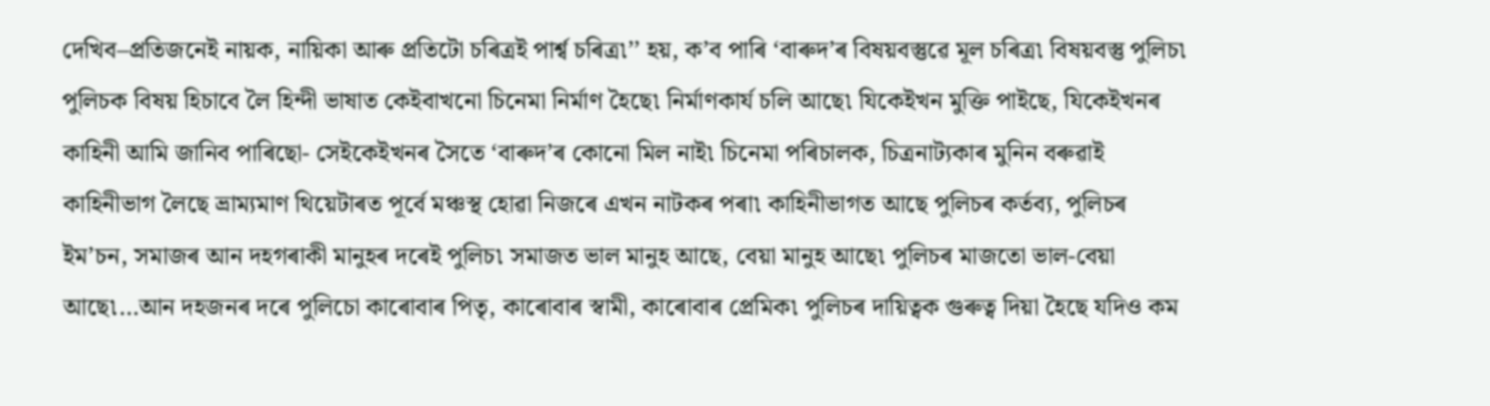দেখিব–প্ৰতিজনেই নায়ক, নায়িকা আৰু প্ৰতিটো চৰিত্ৰই পার্শ্ব চৰিত্ৰ৷’’ হয়, ক’ব পাৰি ‘বাৰুদ’ৰ বিষয়বস্তুৱে মূল চৰিত্ৰ৷ বিষয়বস্তু পুলিচ৷ পুলিচক বিষয় হিচাবে লৈ হিন্দী ভাষাত কেইবাখনো চিনেমা নিৰ্মাণ হৈছে৷ নিৰ্মাণকাৰ্য চলি আছে৷ যিকেইখন মুক্তি পাইছে, যিকেইখনৰ কাহিনী আমি জানিব পাৰিছো- সেইকেইখনৰ সৈতে ‘বাৰুদ’ৰ কোনো মিল নাই৷ চিনেমা পৰিচালক, চিত্ৰনাট্যকাৰ মুনিন বৰুৱাই কাহিনীভাগ লৈছে ভ্ৰাম্যমাণ থিয়েটাৰত পূৰ্বে মঞ্চস্থ হোৱা নিজৰে এখন নাটকৰ পৰা৷ কাহিনীভাগত আছে পুলিচৰ কৰ্তব্য, পুলিচৰ ইম’চন, সমাজৰ আন দহগৰাকী মানুহৰ দৰেই পুলিচ৷ সমাজত ভাল মানুহ আছে, বেয়া মানুহ আছে৷ পুলিচৰ মাজতো ভাল-বেয়া আছে৷…আন দহজনৰ দৰে পুলিচো কাৰোবাৰ পিতৃ, কাৰোবাৰ স্বামী, কাৰোবাৰ প্ৰেমিক৷ পুলিচৰ দায়িত্বক গুৰুত্ব দিয়া হৈছে যদিও কম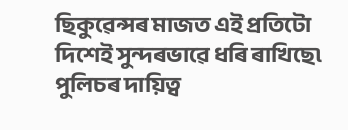ছিকুৱেন্সৰ মাজত এই প্ৰতিটো দিশেই সুন্দৰভাৱে ধৰি ৰাখিছে৷ পুলিচৰ দায়িত্ব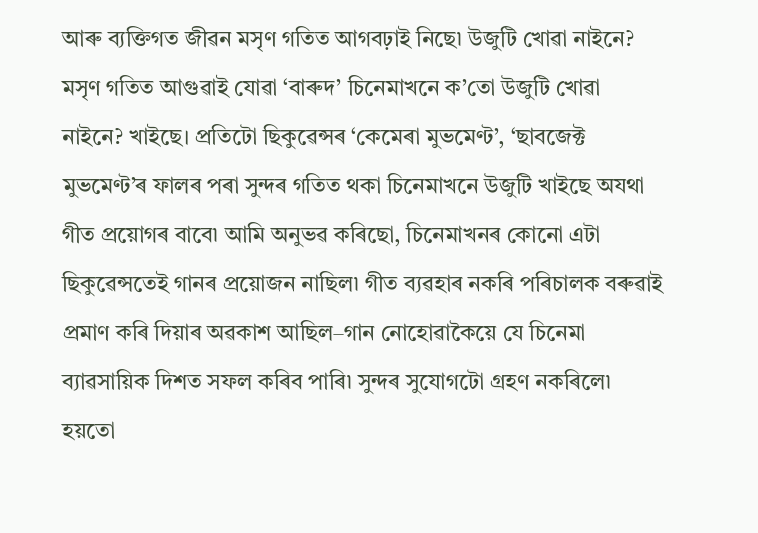আৰু ব্যক্তিগত জীৱন মসৃণ গতিত আগবঢ়াই নিছে৷ উজুটি খোৱা নাইনে? মসৃণ গতিত আগুৱাই যোৱা ‘বাৰুদ’ চিনেমাখনে ক’তো উজুটি খোৱা নাইনে? খাইছে। প্ৰতিটো ছিকুৱেন্সৰ ‘কেমেৰা মুভমেণ্ট’, ‘ছাবজেক্ট মুভমেণ্ট’ৰ ফালৰ পৰা সুন্দৰ গতিত থকা চিনেমাখনে উজুটি খাইছে অযথা গীত প্ৰয়োগৰ বাবে৷ আমি অনুভৱ কৰিছো, চিনেমাখনৰ কোনো এটা ছিকুৱেন্সতেই গানৰ প্ৰয়োজন নাছিল৷ গীত ব্যৱহাৰ নকৰি পৰিচালক বৰুৱাই প্ৰমাণ কৰি দিয়াৰ অৱকাশ আছিল–গান নোহোৱাকৈয়ে যে চিনেমা ব্যাৱসায়িক দিশত সফল কৰিব পাৰি৷ সুন্দৰ সুযোগটো গ্ৰহণ নকৰিলে৷ হয়তো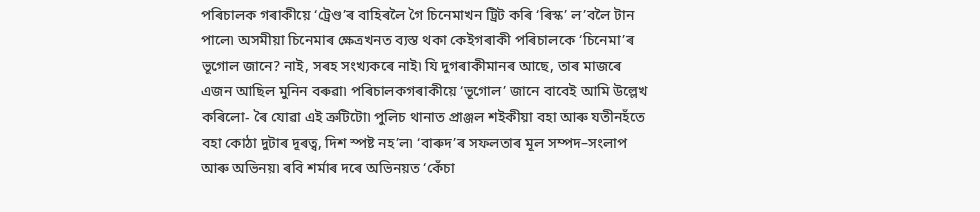পৰিচালক গৰাকীয়ে ‘ট্ৰেণ্ড’ৰ বাহিৰলৈ গৈ চিনেমাখন ট্ৰিট কৰি ‘ৰিস্ক’ ল’বলৈ টান পালে৷ অসমীয়া চিনেমাৰ ক্ষেত্ৰখনত ব্যস্ত থকা কেইগৰাকী পৰিচালকে ‘চিনেমা’ৰ ভূগোল জানে? নাই, সৰহ সংখ্যকৰে নাই৷ যি দুগৰাকীমানৰ আছে, তাৰ মাজৰে এজন আছিল মুনিন বৰুৱা৷ পৰিচালকগৰাকীয়ে ‘ভূগোল’ জানে বাবেই আমি উল্লেখ কৰিলো- ৰৈ যোৱা এই ত্ৰুটিটো৷ পুলিচ থানাত প্ৰাঞ্জল শইকীয়া বহা আৰু যতীনহঁতে বহা কোঠা দুটাৰ দূৰত্ব, দিশ স্পষ্ট নহ’ল৷ ‘বাৰুদ’ৰ সফলতাৰ মূল সম্পদ–সংলাপ আৰু অভিনয়৷ ৰবি শৰ্মাৰ দৰে অভিনয়ত ‘কেঁচা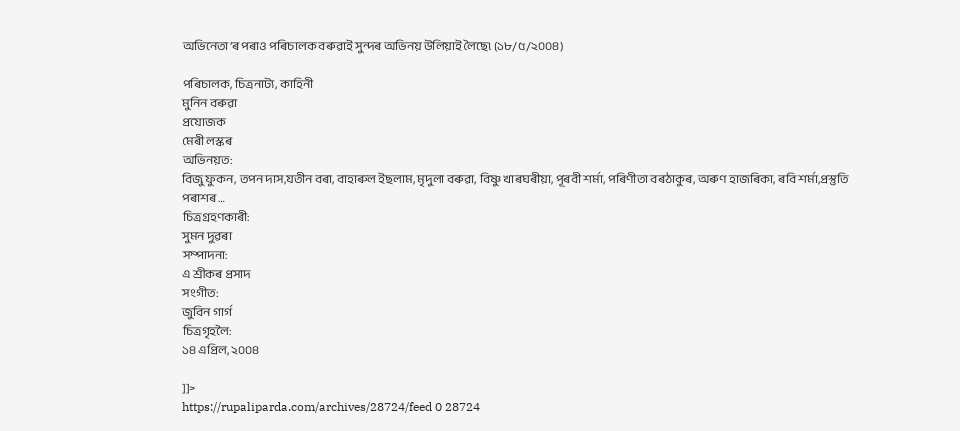অভিনেতা’ৰ পৰাও পৰিচালক বৰুৱাই সুন্দৰ অভিনয় উলিয়াই লৈছে৷ (১৮/৫/২০০৪)

পৰিচালক, চিত্ৰনাট্য, কাহিনী
মুনিন বৰুৱা
প্ৰযোজক
মেৰী লস্কৰ
অভিনয়ত:
বিজু ফুকন, তপন দাস,যতীন বৰা, বাহাৰুল ইছলাম, মৃদুলা বৰুৱা, বিষ্ণু খাৰঘৰীয়া, পূৰবী শৰ্মা, পৰিণীতা বৰঠাকুৰ, অৰুণ হাজৰিকা, ৰবি শৰ্মা,প্ৰস্তুতি পৰাশৰ …
চিত্ৰগ্ৰহণকাৰী:
সুমন দুৱৰা
সম্পাদনা:
এ শ্ৰীকৰ প্ৰসাদ
সংগীত:
জুবিন গাৰ্গ
চিত্ৰগৃহলৈ:
১৪ এপ্ৰিল, ২০০৪

]]>
https://rupaliparda.com/archives/28724/feed 0 28724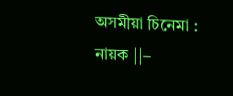অসমীয়া চিনেমা : নায়ক ||–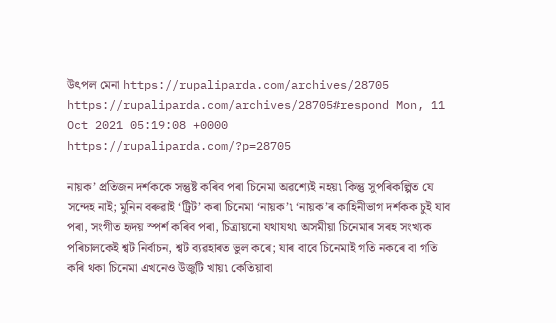উৎপল মেনা https://rupaliparda.com/archives/28705 https://rupaliparda.com/archives/28705#respond Mon, 11 Oct 2021 05:19:08 +0000 https://rupaliparda.com/?p=28705

নায়ক’ প্ৰতিজন দৰ্শককে সন্তুষ্ট কৰিব পৰা চিনেমা অৱশ্যেই নহয়৷ কিন্তু সুপৰিকল্পিত যে সন্দেহ নাই; মুনিন বৰুৱাই ‘ট্ৰিট’ কৰা চিনেমা ‘নায়ক’৷ ‘নায়ক’ৰ কাহিনীভাগ দৰ্শকক চুই যাব পৰা, সংগীত হৃদয় স্পৰ্শ কৰিব পৰা, চিত্ৰায়নো যথাযথ৷ অসমীয়া চিনেমাৰ সৰহ সংখ্যক পৰিচালকেই শ্বট নিৰ্বাচন, শ্বট ব্যৱহাৰত ভুল কৰে; যাৰ বাবে চিনেমাই গতি নকৰে বা গতি কৰি থকা চিনেমা এখনেও উজুটি খায়৷ কেতিয়াবা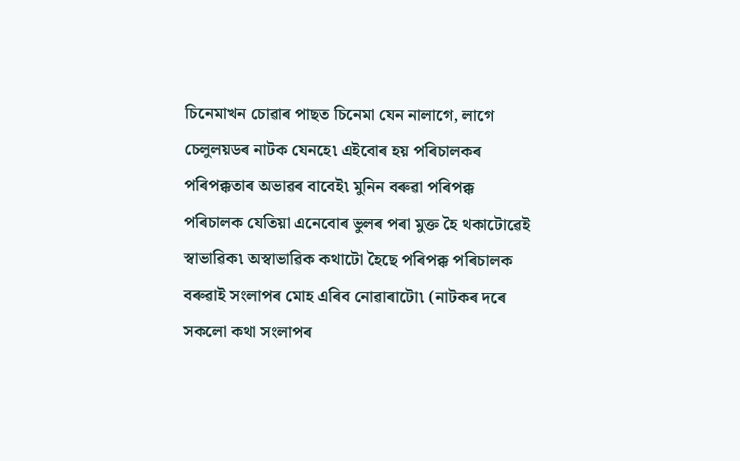চিনেমাখন চোৱাৰ পাছত চিনেমা যেন নালাগে, লাগে চেলুলয়ডৰ নাটক যেনহে৷ এইবোৰ হয় পৰিচালকৰ পৰিপক্কতাৰ অভাৱৰ বাবেই৷ মুনিন বৰুৱা পৰিপক্ক পৰিচালক যেতিয়া এনেবোৰ ভুলৰ পৰা মুক্ত হৈ থকাটোৱেই স্বাভাৱিক৷ অস্বাভাৱিক কথাটো হৈছে পৰিপক্ক পৰিচালক বৰুৱাই সংলাপৰ মোহ এৰিব নোৱাৰাটো৷ (নাটকৰ দৰে সকলো কথা সংলাপৰ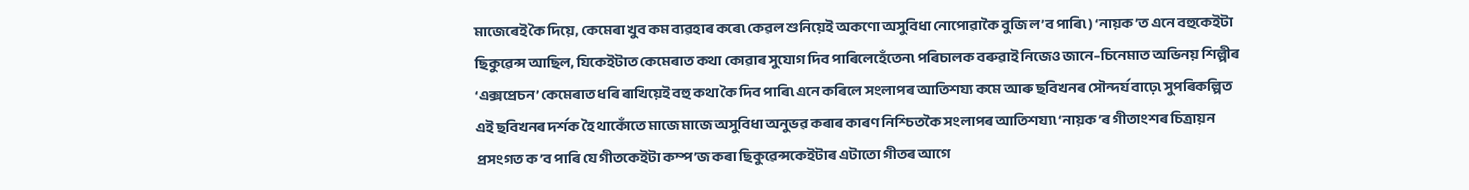মাজেৰেই কৈ দিয়ে, কেমেৰা খুব কম ব্যৱহাৰ কৰে৷ কেৱল শুনিয়েই অকণো অসুবিধা নোপোৱাকৈ বুজি ল’ব পাৰি৷) ‘নায়ক’ত এনে বহুকেইটা ছিকুৱেন্স আছিল, যিকেইটাত কেমেৰাত কথা কোৱাৰ সুযোগ দিব পাৰিলেহেঁতেন৷ পৰিচালক বৰুৱাই নিজেও জানে–চিনেমাত অভিনয় শিল্পীৰ ‘এক্সপ্ৰেচন’ কেমেৰাত ধৰি ৰাখিয়েই বহু কথা কৈ দিব পাৰি৷ এনে কৰিলে সংলাপৰ আতিশয্য কমে আৰু ছবিখনৰ সৌন্দৰ্য বাঢ়ে৷ সুপৰিকল্পিত এই ছবিখনৰ দৰ্শক হৈ থাকোঁতে মাজে মাজে অসুবিধা অনুভৱ কৰাৰ কাৰণ নিশ্চিতকৈ সংলাপৰ আতিশয্য৷ ‘নায়ক’ৰ গীতাংশৰ চিত্ৰায়ন প্ৰসংগত ক’ব পাৰি যে গীতকেইটা কম্প’জ কৰা ছিকুৱেন্সকেইটাৰ এটাতো গীতৰ আগে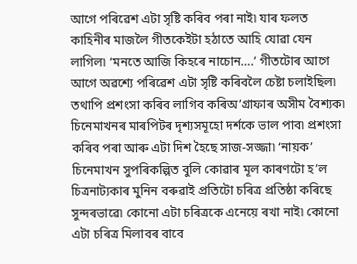আগে পৰিৱেশ এটা সৃষ্টি কৰিব পৰা নাই৷ যাৰ ফলত কাহিনীৰ মাজলৈ গীতকেইটা হঠাতে আহি যোৱা যেন লাগিল৷ ‘মনতে আজি কিহৰে নাচোন….’ গীতটোৰ আগে আগে অৱশ্যে পৰিৱেশ এটা সৃষ্টি কৰিবলৈ চেষ্টা চলাইছিল৷ তথাপি প্ৰশংসা কৰিব লাগিব কৰিঅ’গ্ৰাফাৰ অসীম বৈশ্যক৷ চিনেমাখনৰ মাৰপিটৰ দৃশ্যসমূহো দৰ্শকে ভাল পাব৷ প্ৰশংসা কৰিব পৰা আৰু এটা দিশ হৈছে সাজ-সজ্জা৷ ‘নায়ক’ চিনেমাখন সুপৰিকল্পিত বুলি কোৱাৰ মূল কাৰণটো হ’ল চিত্ৰনাট্যকাৰ মুনিন বৰুৱাই প্ৰতিটো চৰিত্ৰ প্ৰতিষ্ঠা কৰিছে সুন্দৰভাৱে৷ কোনো এটা চৰিত্ৰকে এনেয়ে ৰখা নাই৷ কোনো এটা চৰিত্ৰ মিলাবৰ বাবে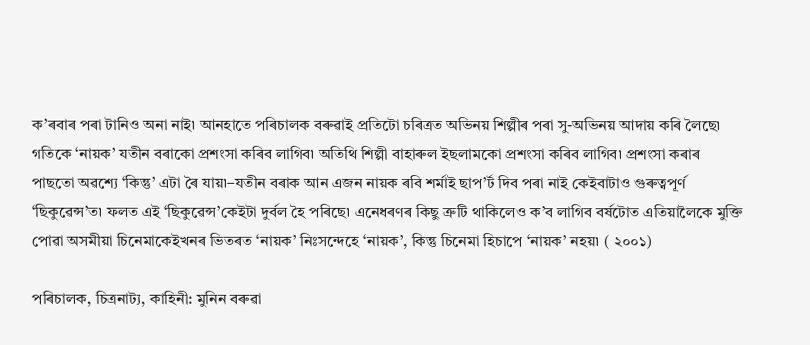ক’ৰবাৰ পৰা টানিও অনা নাই৷ আনহাতে পৰিচালক বৰুৱাই প্ৰতিটো চৰিত্ৰত অভিনয় শিল্পীৰ পৰা সু-অভিনয় আদায় কৰি লৈছে৷ গতিকে ‘নায়ক’ যতীন বৰাকো প্ৰশংসা কৰিব লাগিব৷ অতিথি শিল্পী বাহাৰুল ইছলামকো প্ৰশংসা কৰিব লাগিব৷ প্ৰশংসা কৰাৰ পাছতো অৱশ্যে ‘কিন্তু’ এটা ৰৈ যায়৷–যতীন বৰাক আন এজন নায়ক ৰবি শৰ্মাই ছাপ’ৰ্ট দিব পৰা নাই কেইবাটাও গুৰুত্বপূৰ্ণ ‘ছিকুৱেন্স’ত৷ ফলত এই ‘ছিকুৱেন্স’কেইটা দুৰ্বল হৈ পৰিছে৷ এনেধৰণৰ কিছু ত্ৰুটি থাকিলেও ক’ব লাগিব বৰ্ষটোত এতিয়ালৈকে মুক্তি পোৱা অসমীয়া চিনেমাকেইখনৰ ভিতৰত ‘নায়ক’ নিঃসন্দেহে ‘নায়ক’, কিন্তু চিনেমা হিচাপে ‘নায়ক’ নহয়৷ ( ২০০১)

পৰিচালক, চিত্ৰনাট্য, কাহিনী: মুনিন বৰুৱা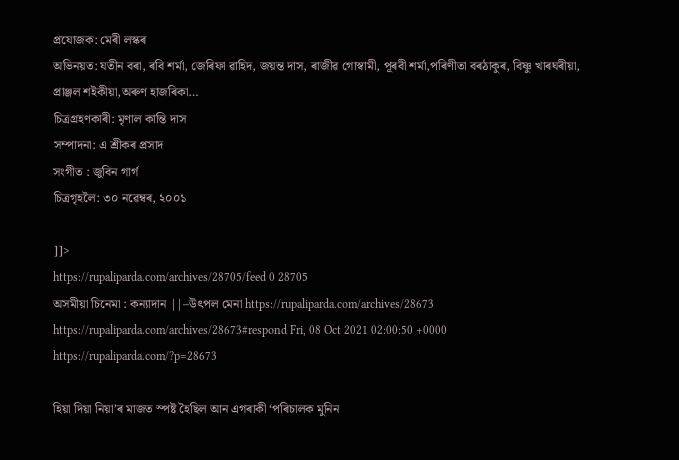প্ৰযোজক: মেৰী লস্কৰ
অভিনয়ত: যতীন বৰা, ৰবি শৰ্মা, জেৰিফা ৱাহিদ, জয়ন্ত দাস, ৰাজীৱ গোস্বামী, পূৰবী শৰ্মা,পৰিণীতা বৰঠাকুৰ, বিষ্ণু খাৰঘৰীয়া, প্ৰাঞ্জল শইকীয়া,অৰুণ হাজৰিকা…
চিত্ৰগ্ৰহণকাৰী: মৃণাল কান্তি দাস
সম্পাদনা: এ শ্ৰীকৰ প্ৰসাদ
সংগীত : জুবিন গাৰ্গ
চিত্ৰগৃহলৈ: ৩০ নৱেম্বৰ, ২০০১

]]>
https://rupaliparda.com/archives/28705/feed 0 28705
অসমীয়া চিনেমা : কন্যাদান ||–উৎপল মেনা https://rupaliparda.com/archives/28673 https://rupaliparda.com/archives/28673#respond Fri, 08 Oct 2021 02:00:50 +0000 https://rupaliparda.com/?p=28673

হিয়া দিয়া নিয়া’ৰ মাজত স্পষ্ট হৈছিল আন এগৰাকী ‘পৰিচালক মুনিন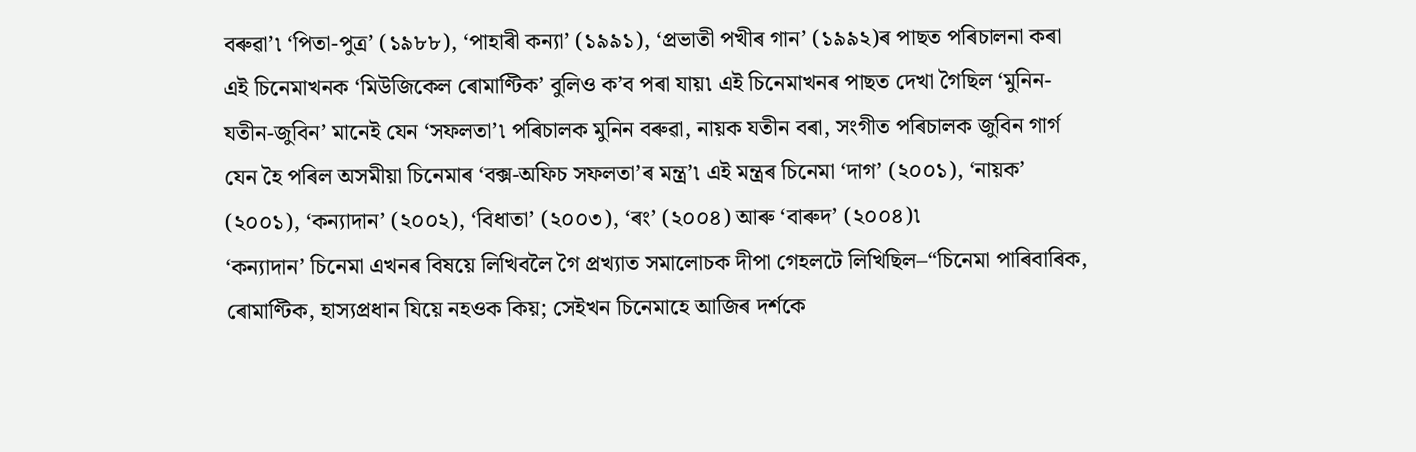বৰুৱা’৷ ‘পিতা-পুত্ৰ’ (১৯৮৮), ‘পাহাৰী কন্যা’ (১৯৯১), ‘প্ৰভাতী পখীৰ গান’ (১৯৯২)ৰ পাছত পৰিচালনা কৰা এই চিনেমাখনক ‘মিউজিকেল ৰোমাণ্টিক’ বুলিও ক’ব পৰা যায়৷ এই চিনেমাখনৰ পাছত দেখা গৈছিল ‘মুনিন-যতীন-জুবিন’ মানেই যেন ‘সফলতা’৷ পৰিচালক মুনিন বৰুৱা, নায়ক যতীন বৰা, সংগীত পৰিচালক জুবিন গাৰ্গ যেন হৈ পৰিল অসমীয়া চিনেমাৰ ‘বক্স-অফিচ সফলতা’ৰ মন্ত্ৰ’৷ এই মন্ত্ৰৰ চিনেমা ‘দাগ’ (২০০১), ‘নায়ক’ (২০০১), ‘কন্যাদান’ (২০০২), ‘বিধাতা’ (২০০৩), ‘ৰং’ (২০০৪) আৰু ‘বাৰুদ’ (২০০৪)৷
‘কন্যাদান’ চিনেমা এখনৰ বিষয়ে লিখিবলৈ গৈ প্ৰখ্যাত সমালোচক দীপা গেহলটে লিখিছিল–“চিনেমা পাৰিবাৰিক, ৰোমাণ্টিক, হাস্যপ্ৰধান যিয়ে নহওক কিয়; সেইখন চিনেমাহে আজিৰ দৰ্শকে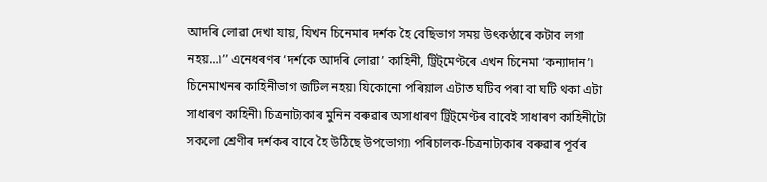আদৰি লোৱা দেখা যায়, যিখন চিনেমাৰ দৰ্শক হৈ বেছিভাগ সময় উৎকণ্ঠাৰে কটাব লগা নহয়…৷’’ এনেধৰণৰ ‘দৰ্শকে আদৰি লোৱা’ কাহিনী, ট্ৰিট্‌মেণ্টৰে এখন চিনেমা ‘কন্যাদান’৷ চিনেমাখনৰ কাহিনীভাগ জটিল নহয়৷ যিকোনো পৰিয়াল এটাত ঘটিব পৰা বা ঘটি থকা এটা সাধাৰণ কাহিনী৷ চিত্ৰনাট্যকাৰ মুনিন বৰুৱাৰ অসাধাৰণ ট্ৰিট্‌মেণ্টৰ বাবেই সাধাৰণ কাহিনীটো সকলো শ্ৰেণীৰ দৰ্শকৰ বাবে হৈ উঠিছে উপভোগ্য৷ পৰিচালক-চিত্ৰনাট্যকাৰ বৰুৱাৰ পূৰ্বৰ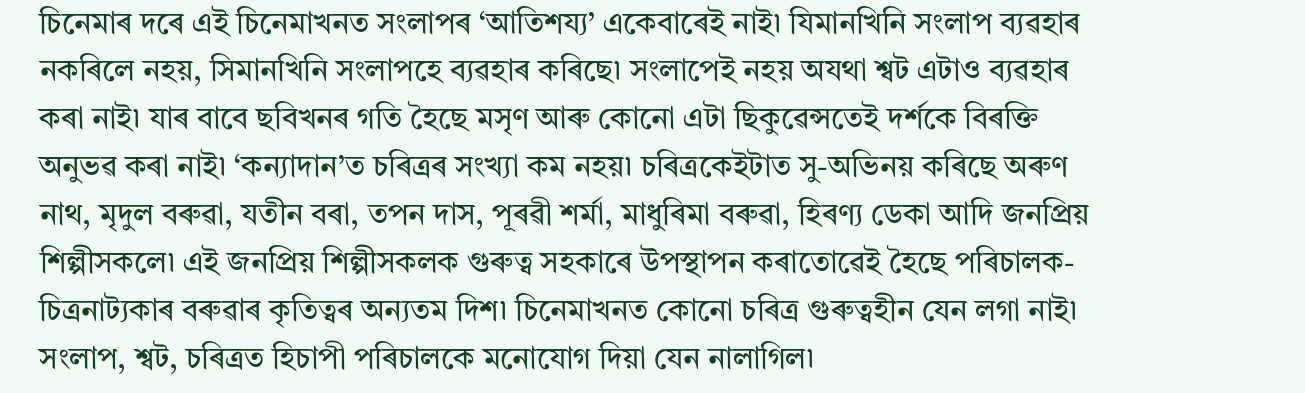চিনেমাৰ দৰে এই চিনেমাখনত সংলাপৰ ‘আতিশয্য’ একেবাৰেই নাই৷ যিমানখিনি সংলাপ ব্যৱহাৰ নকৰিলে নহয়, সিমানখিনি সংলাপহে ব্যৱহাৰ কৰিছে৷ সংলাপেই নহয় অযথা শ্বট এটাও ব্যৱহাৰ কৰা নাই৷ যাৰ বাবে ছবিখনৰ গতি হৈছে মসৃণ আৰু কোনো এটা ছিকুৱেন্সতেই দৰ্শকে বিৰক্তি অনুভৱ কৰা নাই৷ ‘কন্যাদান’ত চৰিত্ৰৰ সংখ্যা কম নহয়৷ চৰিত্ৰকেইটাত সু-অভিনয় কৰিছে অৰুণ নাথ, মৃদুল বৰুৱা, যতীন বৰা, তপন দাস, পূৰৱী শর্মা, মাধুৰিমা বৰুৱা, হিৰণ্য ডেকা আদি জনপ্ৰিয় শিল্পীসকলে৷ এই জনপ্ৰিয় শিল্পীসকলক গুৰুত্ব সহকাৰে উপস্থাপন কৰাতোৱেই হৈছে পৰিচালক-চিত্ৰনাট্যকাৰ বৰুৱাৰ কৃতিত্বৰ অন্যতম দিশ৷ চিনেমাখনত কোনো চৰিত্ৰ গুৰুত্বহীন যেন লগা নাই৷ সংলাপ, শ্বট, চৰিত্ৰত হিচাপী পৰিচালকে মনোযোগ দিয়া যেন নালাগিল৷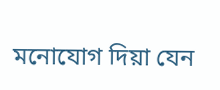মনোযোগ দিয়া যেন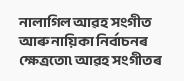নালাগিল আৱহ সংগীত আৰু নায়িকা নিৰ্বাচনৰ ক্ষেত্ৰতো৷ আৱহ সংগীতৰ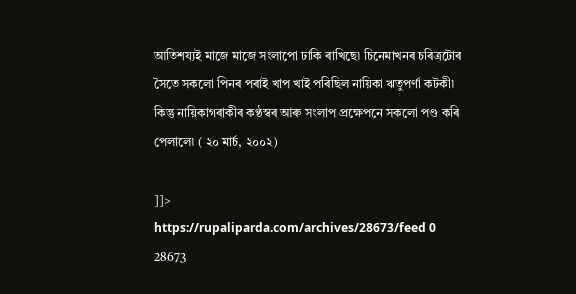আতিশয্যই মাজে মাজে সংলাপো ঢাকি ৰাখিছে৷ চিনেমাখনৰ চৰিত্ৰটোৰ সৈতে সকলো পিনৰ পৰাই খাপ খাই পৰিছিল নায়িকা ঋতুপৰ্ণা কটকী৷ কিন্তু নায়িকাগৰাকীৰ কণ্ঠস্বৰ আৰু সংলাপ প্ৰক্ষেপনে সকলো পণ্ড কৰি পেলালে৷ ( ২০ মাৰ্চ, ২০০২)

]]>
https://rupaliparda.com/archives/28673/feed 0 28673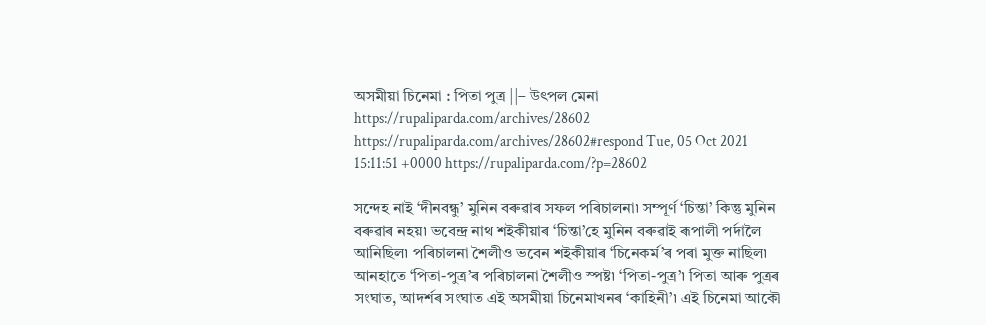অসমীয়া চিনেমা : পিতা পুত্ৰ ||– উৎপল মেনা https://rupaliparda.com/archives/28602 https://rupaliparda.com/archives/28602#respond Tue, 05 Oct 2021 15:11:51 +0000 https://rupaliparda.com/?p=28602

সন্দেহ নাই ‘দীনবন্ধু’ মুনিন বৰুৱাৰ সফল পৰিচালনা৷ সম্পূৰ্ণ ‘চিন্তা’ কিন্তু মুনিন বৰুৱাৰ নহয়৷ ভবেন্দ্ৰ নাথ শইকীয়াৰ ‘চিন্তা’হে মুনিন বৰুৱাই ৰূপালী পৰ্দালৈ আনিছিল৷ পৰিচালনা শৈলীও ভবেন শইকীয়াৰ ‘চিনেকৰ্ম’ৰ পৰা মুক্ত নাছিল৷ আনহাতে ‘পিতা-পুত্ৰ’ৰ পৰিচালনা শৈলীও স্পষ্ট৷ ‘পিতা-পুত্ৰ’৷ পিতা আৰু পুত্ৰৰ সংঘাত, আদৰ্শৰ সংঘাত এই অসমীয়া চিনেমাখনৰ ‘কাহিনী’৷ এই চিনেমা আকৌ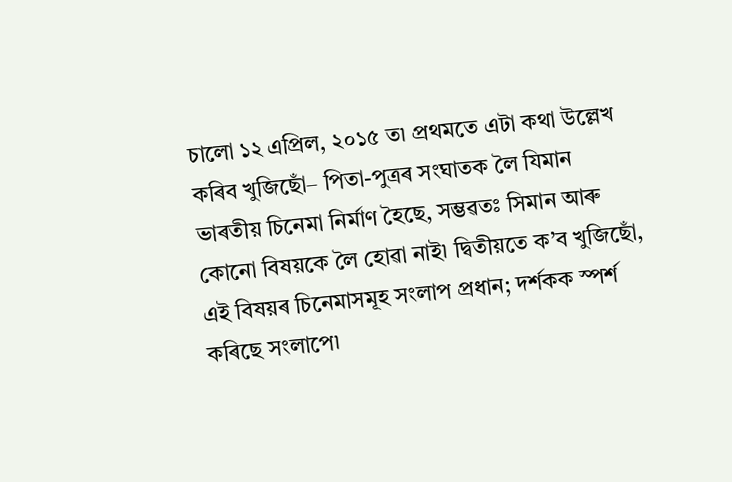চালো ১২ এপ্ৰিল, ২০১৫ ত৷ প্ৰথমতে এটা কথা উল্লেখ কৰিব খুজিছোঁ– পিতা-পুত্ৰৰ সংঘাতক লৈ যিমান ভাৰতীয় চিনেমা নিৰ্মাণ হৈছে, সম্ভৱতঃ সিমান আৰু কোনো বিষয়কে লৈ হোৱা নাই৷ দ্বিতীয়তে ক’ব খুজিছোঁ, এই বিষয়ৰ চিনেমাসমূহ সংলাপ প্ৰধান; দৰ্শকক স্পৰ্শ কৰিছে সংলাপে৷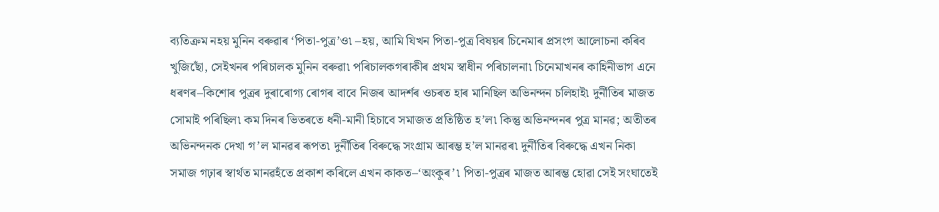ব্যতিক্ৰম নহয় মুনিন বৰুৱাৰ ‘পিতা-পুত্ৰ’ও৷ –হয়, আমি যিখন পিতা-পুত্ৰ বিষয়ৰ চিনেমাৰ প্ৰসংগ আলোচনা কৰিব খুজিছোঁ, সেইখনৰ পৰিচালক মুনিন বৰুৱা৷ পৰিচালকগৰাকীৰ প্ৰথম স্বাধীন পৰিচালনা৷ চিনেমাখনৰ কাহিনীভাগ এনে ধৰণৰ–কিশোৰ পুত্ৰৰ দুৰাৰোগ্য ৰোগৰ বাবে নিজৰ আদৰ্শৰ ওচৰত হাৰ মানিছিল অভিনন্দন চলিহাই৷ দুৰ্নীতিৰ মাজত সোমাই পৰিছিল৷ কম দিনৰ ভিতৰতে ধনী-মানী হিচাবে সমাজত প্ৰতিষ্ঠিত হ’ল৷ কিন্তু অভিনন্দনৰ পুত্ৰ মানৱ; অতীতৰ অভিনন্দনক দেখা গ’ল মানৱৰ ৰূপত৷ দুৰ্নীতিৰ বিৰুদ্ধে সংগ্ৰাম আৰম্ভ হ’ল মানৱৰ৷ দুৰ্নীতিৰ বিৰুদ্ধে এখন নিকা সমাজ গঢ়াৰ স্বাৰ্থত মানৱহঁতে প্ৰকাশ কৰিলে এখন কাকত–‘অংকুৰ’৷ পিতা-পুত্ৰৰ মাজত আৰম্ভ হোৱা সেই সংঘাতেই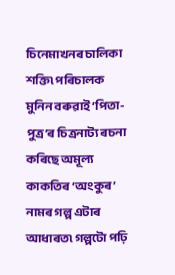চিনেমাখনৰ চালিকা শক্তি৷ পৰিচালক মুনিন বৰুৱাই ‘পিতা-পুত্ৰ’ৰ চিত্ৰনাট্য ৰচনা কৰিছে অমূল্য কাকতিৰ ‘অংকুৰ’ নামৰ গল্প এটাৰ আধাৰত৷ গল্পটো পঢ়ি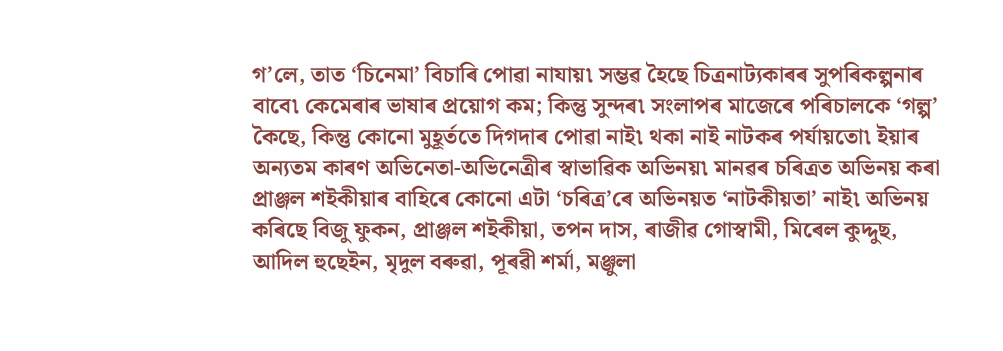গ’লে, তাত ‘চিনেমা’ বিচাৰি পোৱা নাযায়৷ সম্ভৱ হৈছে চিত্ৰনাট্যকাৰৰ সুপৰিকল্পনাৰ বাবে৷ কেমেৰাৰ ভাষাৰ প্ৰয়োগ কম; কিন্তু সুন্দৰ৷ সংলাপৰ মাজেৰে পৰিচালকে ‘গল্প’ কৈছে, কিন্তু কোনো মুহূৰ্ততে দিগদাৰ পোৱা নাই৷ থকা নাই নাটকৰ পৰ্যায়তো৷ ইয়াৰ অন্যতম কাৰণ অভিনেতা-অভিনেত্ৰীৰ স্বাভাৱিক অভিনয়৷ মানৱৰ চৰিত্ৰত অভিনয় কৰা প্ৰাঞ্জল শইকীয়াৰ বাহিৰে কোনো এটা ‘চৰিত্ৰ’ৰে অভিনয়ত ‘নাটকীয়তা’ নাই৷ অভিনয় কৰিছে বিজু ফুকন, প্ৰাঞ্জল শইকীয়া, তপন দাস, ৰাজীৱ গোস্বামী, মিৰেল কুদ্দুছ, আদিল হুছেইন, মৃদুল বৰুৱা, পূৰৱী শৰ্মা, মঞ্জুলা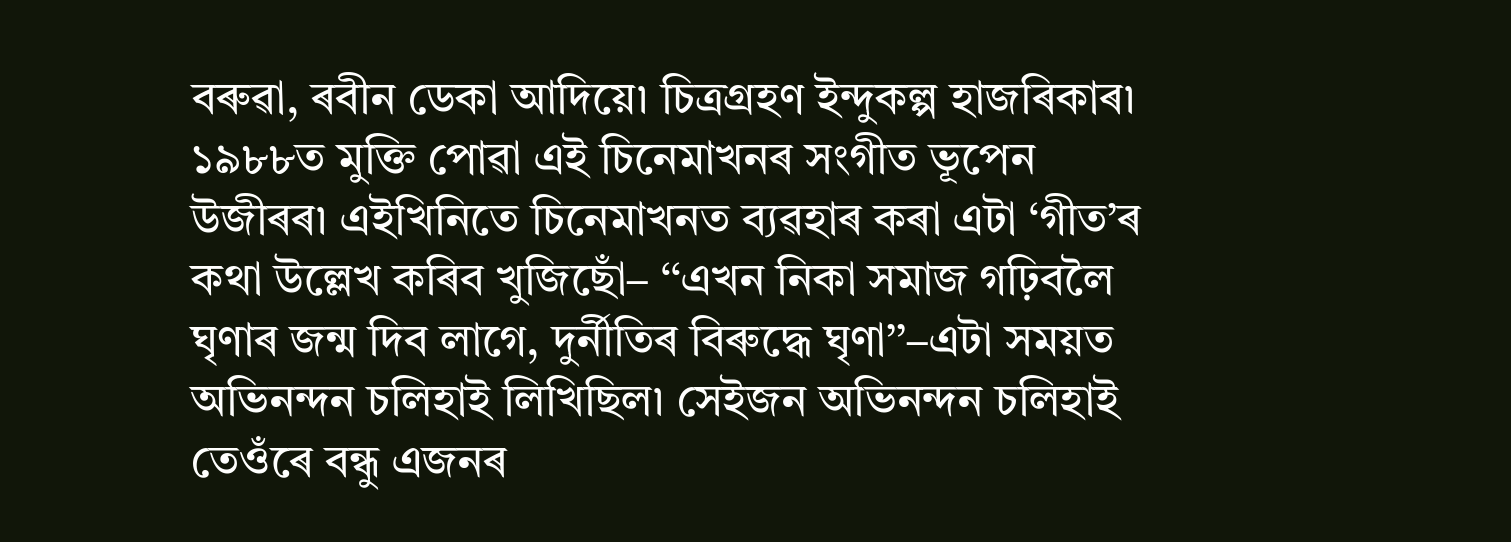বৰুৱা, ৰবীন ডেকা আদিয়ে৷ চিত্ৰগ্ৰহণ ইন্দুকল্প হাজৰিকাৰ৷ ১৯৮৮ত মুক্তি পোৱা এই চিনেমাখনৰ সংগীত ভূপেন উজীৰৰ৷ এইখিনিতে চিনেমাখনত ব্যৱহাৰ কৰা এটা ‘গীত’ৰ কথা উল্লেখ কৰিব খুজিছোঁ– ‘‘এখন নিকা সমাজ গঢ়িবলৈ ঘৃণাৰ জন্ম দিব লাগে, দুৰ্নীতিৰ বিৰুদ্ধে ঘৃণা’’–এটা সময়ত অভিনন্দন চলিহাই লিখিছিল৷ সেইজন অভিনন্দন চলিহাই তেওঁৰে বন্ধু এজনৰ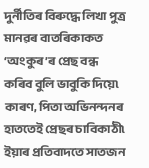দুৰ্নীতিৰ বিৰুদ্ধে লিখা পুত্ৰ মানৱৰ বাতৰিকাকত ‘অংকুৰ’ৰ প্ৰেছ বন্ধ কৰিব বুলি ভাবুকি দিয়ে৷ কাৰণ, পিতা অভিনন্দনৰ হাততেই প্ৰেছৰ চাবিকাঠী৷ ইয়াৰ প্ৰতিবাদতে সাতজন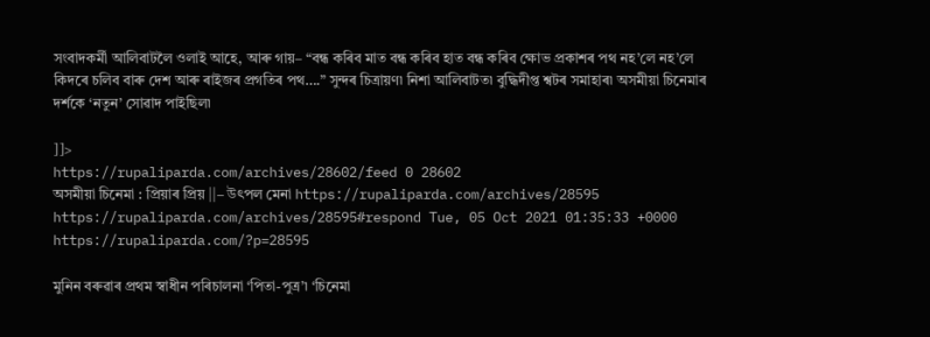সংবাদকৰ্মী আলিবাটলৈ ওলাই আহে, আৰু গায়– “বন্ধ কৰিব মাত বন্ধ কৰিব হাত বন্ধ কৰিব ক্ষোভ প্ৰকাশৰ পথ নহ’লে নহ’লে কিদৰে চলিব বাৰু দেশ আৰু ৰাইজৰ প্ৰগতিৰ পথ….” সুন্দৰ চিত্ৰায়ণ৷ নিশা আলিবাটত৷ বুদ্ধিদীপ্ত শ্বটৰ সমাহাৰ৷ অসমীয়া চিনেমাৰ দৰ্শকে ‘নতুন’ সোৱাদ পাইছিল৷

]]>
https://rupaliparda.com/archives/28602/feed 0 28602
অসমীয়া চিনেমা : প্ৰিয়াৰ প্ৰিয় ||– উৎপল মেনা https://rupaliparda.com/archives/28595 https://rupaliparda.com/archives/28595#respond Tue, 05 Oct 2021 01:35:33 +0000 https://rupaliparda.com/?p=28595

মুনিন বৰুৱাৰ প্ৰথম স্বাধীন পৰিচালনা ‘পিতা-পুত্ৰ’৷ ‘চিনেমা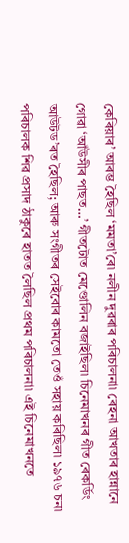কেৰিয়াৰ’ আৰম্ভ হৈছিল ‘মমতা’ৰে৷ নলীন দুৱৰাৰ পৰিচালনা৷ ৰেহনা আখতাৰ হান্নানে গোৱা ‘আঁউসীৰ পাছত…’ গীতটোত মেণ্ডোলিন বজাইছিল৷ চিনেমাখনৰ গীত ৰেকৰ্ডিং আউটড’ৰত হৈছিল; আৰু সংগীতৰ সেইবোৰ কামতো তেওঁ সহায় কৰিছিল৷ ১৯৭৬ চন৷ পৰিচালক শিৱ প্ৰসাদ ঠাকুৰে হাতত লৈছিল প্ৰথম পৰিচালনা৷ এই চিনেমাখনতে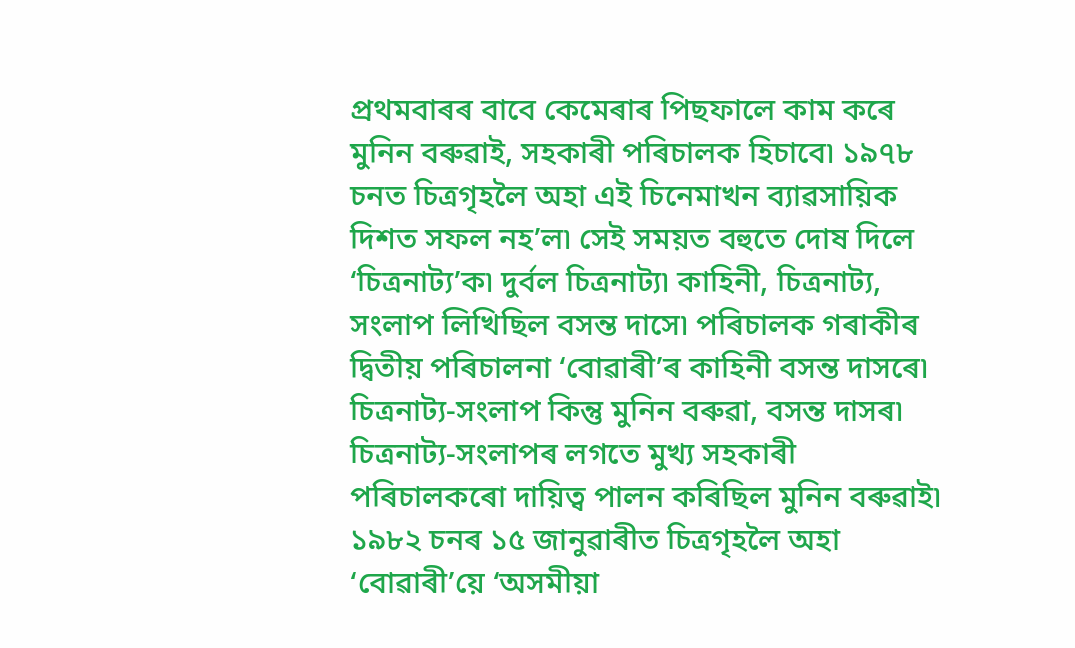প্ৰথমবাৰৰ বাবে কেমেৰাৰ পিছফালে কাম কৰে মুনিন বৰুৱাই, সহকাৰী পৰিচালক হিচাবে৷ ১৯৭৮ চনত চিত্ৰগৃহলৈ অহা এই চিনেমাখন ব্যাৱসায়িক দিশত সফল নহ’ল৷ সেই সময়ত বহুতে দোষ দিলে ‘চিত্ৰনাট্য’ক৷ দুৰ্বল চিত্ৰনাট্য৷ কাহিনী, চিত্ৰনাট্য, সংলাপ লিখিছিল বসন্ত দাসে৷ পৰিচালক গৰাকীৰ দ্বিতীয় পৰিচালনা ‘বোৱাৰী’ৰ কাহিনী বসন্ত দাসৰে৷ চিত্ৰনাট্য-সংলাপ কিন্তু মুনিন বৰুৱা, বসন্ত দাসৰ৷ চিত্ৰনাট্য-সংলাপৰ লগতে মুখ্য সহকাৰী পৰিচালকৰো দায়িত্ব পালন কৰিছিল মুনিন বৰুৱাই৷ ১৯৮২ চনৰ ১৫ জানুৱাৰীত চিত্ৰগৃহলৈ অহা ‘বোৱাৰী’য়ে ‘অসমীয়া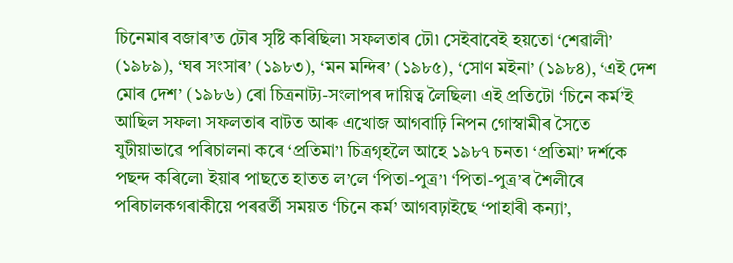চিনেমাৰ বজাৰ’ত ঢৌৰ সৃষ্টি কৰিছিল৷ সফলতাৰ ঢৌ৷ সেইবাবেই হয়তো ‘শেৱালী’ (১৯৮৯), ‘ঘৰ সংসাৰ’ (১৯৮৩), ‘মন মন্দিৰ’ (১৯৮৫), ‘সোণ মইনা’ (১৯৮৪), ‘এই দেশ মোৰ দেশ’ (১৯৮৬) ৰো চিত্ৰনাট্য-সংলাপৰ দায়িত্ব লৈছিল৷ এই প্ৰতিটো ‘চিনে কৰ্ম’ই আছিল সফল৷ সফলতাৰ বাটত আৰু এখোজ আগবাঢ়ি নিপন গোস্বামীৰ সৈতে যুটীয়াভাৱে পৰিচালনা কৰে ‘প্ৰতিমা’৷ চিত্ৰগৃহলৈ আহে ১৯৮৭ চনত৷ ‘প্ৰতিমা’ দৰ্শকে পছন্দ কৰিলে৷ ইয়াৰ পাছতে হাতত ল’লে ‘পিতা-পুত্ৰ’৷ ‘পিতা-পুত্ৰ’ৰ শৈলীৰে পৰিচালকগৰাকীয়ে পৰৱৰ্তী সময়ত ‘চিনে কৰ্ম’ আগবঢ়াইছে ‘পাহাৰী কন্যা’,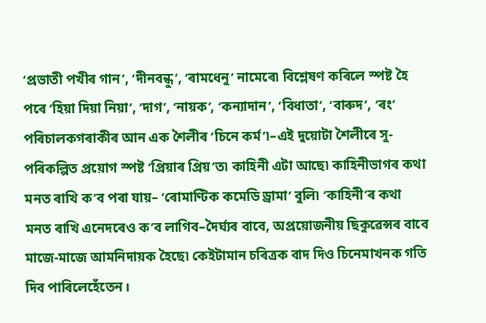‘প্ৰভাতী পখীৰ গান’, ‘দীনবন্ধু’, ‘ৰামধেনু’ নামেৰে৷ বিশ্লেষণ কৰিলে স্পষ্ট হৈ পৰে ‘হিয়া দিয়া নিয়া’, ‘দাগ’, ‘নায়ক’, ‘কন্যাদান’, ‘বিধাতা’, ‘বাৰুদ’, ‘ৰং’ পৰিচালকগৰাকীৰ আন এক শৈলীৰ ‘চিনে কৰ্ম’৷–এই দুয়োটা শৈলীৰে সু-পৰিকল্পিত প্ৰয়োগ স্পষ্ট ‘প্ৰিয়াৰ প্ৰিয়’ত৷ কাহিনী এটা আছে৷ কাহিনীভাগৰ কথা মনত ৰাখি ক’ব পৰা যায়– ‘ৰোমাণ্টিক কমেডি ড্ৰামা’ বুলি৷ ‘কাহিনী’ৰ কথা মনত ৰাখি এনেদৰেও ক’ব লাগিব–দৈৰ্ঘ্যৰ বাবে, অপ্ৰয়োজনীয় ছিকুৱেন্সৰ বাবে মাজে-মাজে আমনিদায়ক হৈছে৷ কেইটামান চৰিত্ৰক বাদ দিও চিনেমাখনক গতি দিব পাৰিলেহেঁতেন।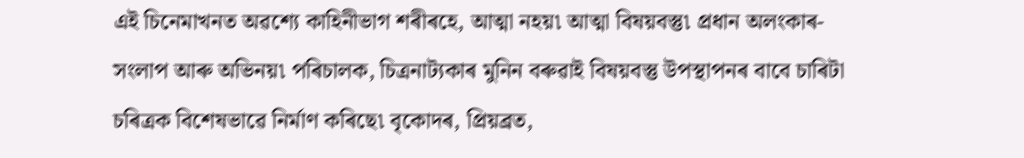এই চিনেমাখনত অৱশ্যে কাহিনীভাগ শৰীৰহে, আত্মা নহয়৷ আত্মা বিষয়বস্তু৷ প্ৰধান অলংকাৰ- সংলাপ আৰু অভিনয়৷ পৰিচালক, চিত্ৰনাট্যকাৰ মুনিন বৰুৱাই বিষয়বস্তু উপস্থাপনৰ বাবে চাৰিটা চৰিত্ৰক বিশেষভাৱে নিৰ্মাণ কৰিছে৷ বৃকোদৰ, প্ৰিয়ব্ৰত,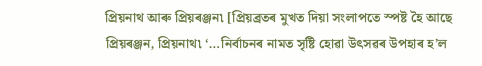প্ৰিয়নাথ আৰু প্ৰিয়ৰঞ্জন৷ [প্ৰিয়ব্ৰতৰ মুখত দিয়া সংলাপতে স্পষ্ট হৈ আছে প্ৰিয়ৰঞ্জন, প্ৰিয়নাথ৷ ‘…নিৰ্বাচনৰ নামত সৃষ্টি হোৱা উৎসৱৰ উপহাৰ হ’ল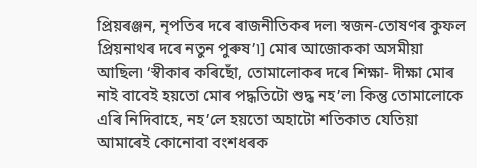প্ৰিয়ৰঞ্জন, নৃপতিৰ দৰে ৰাজনীতিকৰ দল৷ স্বজন-তোষণৰ কুফল প্ৰিয়নাথৰ দৰে নতুন পুৰুষ’৷] মোৰ আজোককা অসমীয়া আছিল৷ ‘স্বীকাৰ কৰিছোঁ, তোমালোকৰ দৰে শিক্ষা- দীক্ষা মোৰ নাই বাবেই হয়তো মোৰ পদ্ধতিটো শুদ্ধ নহ’ল৷ কিন্তু তোমালোকে এৰি নিদিবাহে, নহ’লে হয়তো অহাটো শতিকাত যেতিয়া আমাৰেই কোনোবা বংশধৰক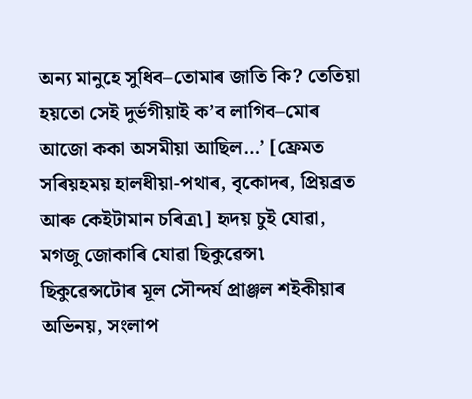অন্য মানুহে সুধিব–তোমাৰ জাতি কি? তেতিয়া হয়তো সেই দুৰ্ভগীয়াই ক’ব লাগিব–মোৰ আজো ককা অসমীয়া আছিল…’ [ফ্ৰেমত সৰিয়হময় হালধীয়া-পথাৰ, বৃকোদৰ, প্ৰিয়ব্ৰত আৰু কেইটামান চৰিত্ৰ৷] হৃদয় চুই যোৱা, মগজু জোকাৰি যোৱা ছিকুৱেন্স৷ ছিকুৱেন্সটোৰ মূল সৌন্দৰ্য প্ৰাঞ্জল শইকীয়াৰ অভিনয়, সংলাপ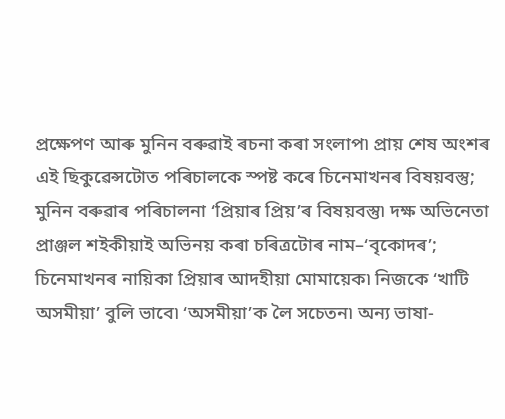প্ৰক্ষেপণ আৰু মুনিন বৰুৱাই ৰচনা কৰা সংলাপ৷ প্ৰায় শেষ অংশৰ এই ছিকুৱেন্সটোত পৰিচালকে স্পষ্ট কৰে চিনেমাখনৰ বিষয়বস্তু; মুনিন বৰুৱাৰ পৰিচালনা ‘প্ৰিয়াৰ প্ৰিয়’ৰ বিষয়বস্তু৷ দক্ষ অভিনেতা প্ৰাঞ্জল শইকীয়াই অভিনয় কৰা চৰিত্ৰটোৰ নাম–‘বৃকোদৰ’; চিনেমাখনৰ নায়িকা প্ৰিয়াৰ আদহীয়া মোমায়েক৷ নিজকে ‘খাটি অসমীয়া’ বুলি ভাবে৷ ‘অসমীয়া’ক লৈ সচেতন৷ অন্য ভাষা-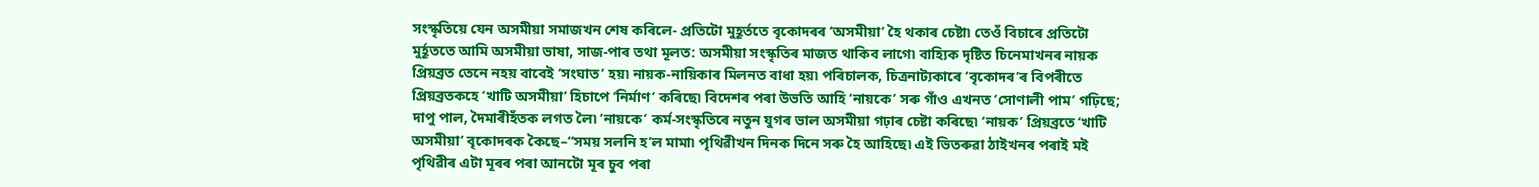সংস্কৃতিয়ে যেন অসমীয়া সমাজখন শেষ কৰিলে- প্ৰতিটো মুহূৰ্ততে বৃকোদৰৰ ‘অসমীয়া’ হৈ থকাৰ চেষ্টা৷ তেওঁ বিচাৰে প্ৰতিটো মুৰ্হূততে আমি অসমীয়া ভাষা, সাজ-পাৰ তথা মূলত: অসমীয়া সংস্কৃতিৰ মাজত থাকিব লাগে৷ বাহ্যিক দৃষ্টিত চিনেমাখনৰ নায়ক প্ৰিয়ব্ৰত তেনে নহয় বাবেই ‘সংঘাত’ হয়৷ নায়ক-নায়িকাৰ মিলনত বাধা হয়৷ পৰিচালক, চিত্ৰনাট্যকাৰে ‘বৃকোদৰ’ৰ বিপৰীতে প্ৰিয়ব্ৰতকহে ‘খাটি অসমীয়া’ হিচাপে ‘নিৰ্মাণ’ কৰিছে৷ বিদেশৰ পৰা উভতি আহি ‘নায়কে’ সৰু গাঁও এখনত ‘সোণালী পাম’ গঢ়িছে; দাপু পাল, দৈমাৰীহঁতক লগত লৈ৷ ‘নায়কে’ কৰ্ম-সংস্কৃতিৰে নতুন যুগৰ ভাল অসমীয়া গঢ়াৰ চেষ্টা কৰিছে৷ ‘নায়ক’ প্ৰিয়ব্ৰতে ‘খাটি অসমীয়া’ বৃকোদৰক কৈছে–“সময় সলনি হ’ল মামা৷ পৃথিৱীখন দিনক দিনে সৰু হৈ আহিছে৷ এই ভিতৰুৱা ঠাইখনৰ পৰাই মই পৃথিৱীৰ এটা মূৰৰ পৰা আনটো মূৰ চুব পৰা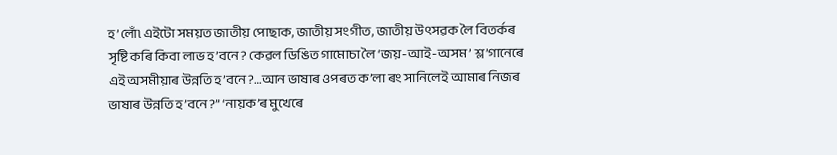হ’লোঁ৷ এইটো সময়ত জাতীয় পোছাক, জাতীয় সংগীত, জাতীয় উৎসৱক লৈ বিতৰ্কৰ সৃষ্টি কৰি কিবা লাভ হ’বনে? কেৱল ডিঙিত গামোচা লৈ ‘জয়-আই-অসম’ শ্ল’গানেৰে এই অসমীয়াৰ উন্নতি হ’বনে?…আন ভাষাৰ ওপৰত ক’লা ৰং সানিলেই আমাৰ নিজৰ ভাষাৰ উন্নতি হ’বনে?” ‘নায়ক’ৰ মুখেৰে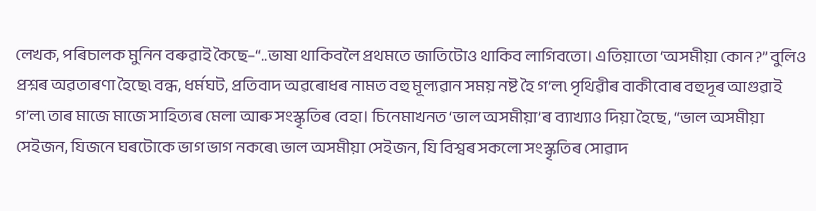লেখক, পৰিচালক মুনিন বৰুৱাই কৈছে–“..ভাষা থাকিবলৈ প্ৰথমতে জাতিটোও থাকিব লাগিবতো। এতিয়াতো ‘অসমীয়া কোন?” বুলিও প্ৰশ্নৰ অৱতাৰণা হৈছে৷ বন্ধ, ধৰ্মঘট, প্ৰতিবাদ অৱৰোধৰ নামত বহু মূল্যৱান সময় নষ্ট হৈ গ’ল৷ পৃথিৱীৰ বাকীবোৰ বহুদূৰ আগুৱাই গ’ল৷ তাৰ মাজে মাজে সাহিত্যৰ মেলা আৰু সংস্কৃতিৰ বেহা। চিনেমাখনত ‘ভাল অসমীয়া’ৰ ব্যাখ্যাও দিয়া হৈছে, “ভাল অসমীয়া সেইজন, যিজনে ঘৰটোকে ভাগ ভাগ নকৰে৷ ভাল অসমীয়া সেইজন, যি বিশ্বৰ সকলো সংস্কৃতিৰ সোৱাদ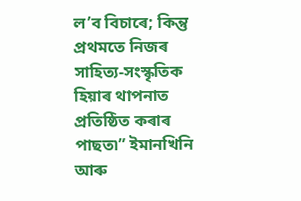ল’ব বিচাৰে; কিন্তু প্ৰথমতে নিজৰ সাহিত্য-সংস্কৃতিক হিয়াৰ থাপনাত প্ৰতিষ্ঠিত কৰাৰ পাছত৷” ইমানখিনি আৰু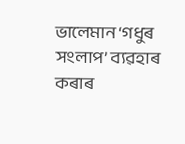ভালেমান ‘গধুৰ সংলাপ’ ব্যৱহাৰ কৰাৰ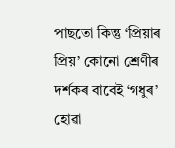পাছতো কিন্তু ‘প্ৰিয়াৰ প্ৰিয়’ কোনো শ্ৰেণীৰ দৰ্শকৰ বাবেই ‘গধুৰ’ হোৱা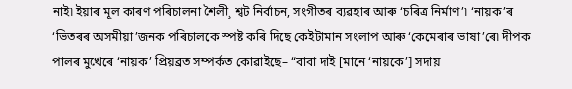নাই৷ ইয়াৰ মূল কাৰণ পৰিচালনা শৈলী¸ শ্বট নিৰ্বাচন, সংগীতৰ ব্যৱহাৰ আৰু ‘চৰিত্ৰ নিৰ্মাণ’৷ ‘নায়ক’ৰ ‘ভিতৰৰ অসমীয়া’জনক পৰিচালকে স্পষ্ট কৰি দিছে কেইটামান সংলাপ আৰু ‘কেমেৰাৰ ভাষা’ৰে৷ দীপক পালৰ মুখেৰে ‘নায়ক’ প্ৰিয়ব্ৰত সম্পৰ্কত কোৱাইছে– “বাবা দাই [মানে ‘নায়কে’] সদায়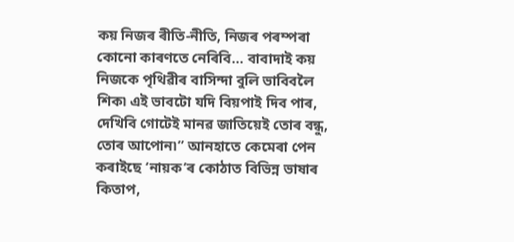কয় নিজৰ ৰীতি-নীতি, নিজৰ পৰম্পৰা কোনো কাৰণতে নেৰিবি… বাবাদাই কয় নিজকে পৃথিৱীৰ বাসিন্দা বুলি ভাবিবলৈ শিক৷ এই ভাবটো যদি বিয়পাই দিব পাৰ, দেখিবি গোটেই মানৱ জাতিয়েই তোৰ বন্ধু, তোৰ আপোন৷” আনহাতে কেমেৰা পেন কৰাইছে ‘নায়ক’ৰ কোঠাত বিভিন্ন ভাষাৰ কিতাপ,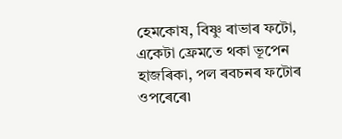হেমকোষ, বিষ্ণু ৰাভাৰ ফটো, একেটা ফ্ৰেমতে থকা ভূপেন হাজৰিকা, পল ৰবচনৰ ফটোৰ ওপৰেৰে৷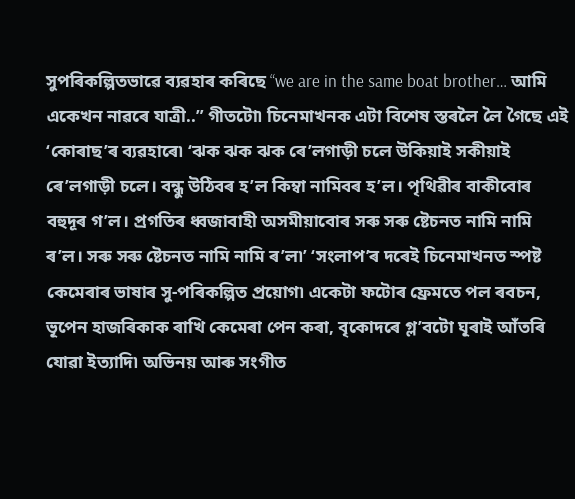সুপৰিকল্পিতভাৱে ব্যৱহাৰ কৰিছে “we are in the same boat brother… আমি একেখন নাৱৰে যাত্ৰী..” গীতটো৷ চিনেমাখনক এটা বিশেষ স্তৰলৈ লৈ গৈছে এই ‘কোৰাছ’ৰ ব্যৱহাৰে৷ ‘ঝক ঝক ঝক ৰে’লগাড়ী চলে উকিয়াই সকীয়াই ৰে’লগাড়ী চলে। বন্ধু উঠিবৰ হ’ল কিম্বা নামিবৰ হ’ল। পৃথিৱীৰ বাকীবোৰ বহুদূৰ গ’ল। প্ৰগতিৰ ধ্বজাবাহী অসমীয়াবোৰ সৰু সৰু ষ্টেচনত নামি নামি ৰ’ল। সৰু সৰু ষ্টেচনত নামি নামি ৰ’ল৷’ ‘সংলাপ’ৰ দৰেই চিনেমাখনত স্পষ্ট কেমেৰাৰ ভাষাৰ সু-পৰিকল্পিত প্ৰয়োগ৷ একেটা ফটোৰ ফ্ৰেমতে পল ৰবচন, ভূপেন হাজৰিকাক ৰাখি কেমেৰা পেন কৰা, বৃকোদৰে গ্ল’বটো ঘূৰাই আঁতৰি যোৱা ইত্যাদি৷ অভিনয় আৰু সংগীত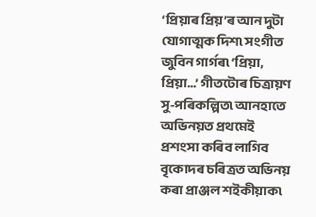‘প্ৰিয়াৰ প্ৰিয়’ৰ আন দুটা যোগাত্মক দিশ৷ সংগীত জুবিন গাৰ্গৰ৷ ‘প্ৰিয়া, প্ৰিয়া…’ গীতটোৰ চিত্ৰায়ণ সু-পৰিকল্পিত৷ আনহাতে অভিনয়ত প্ৰথমেই প্ৰশংসা কৰিব লাগিব বৃকোদৰ চৰিত্ৰত অভিনয় কৰা প্ৰাঞ্জল শইকীয়াক৷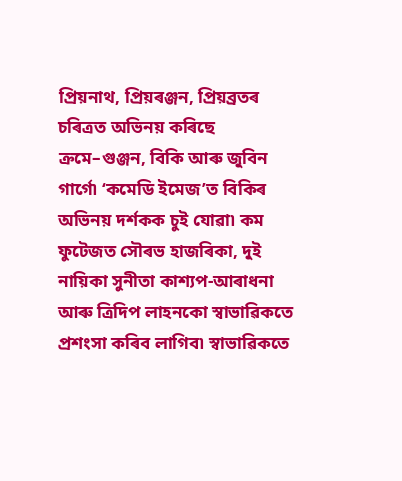প্ৰিয়নাথ, প্ৰিয়ৰঞ্জন, প্ৰিয়ব্ৰতৰ চৰিত্ৰত অভিনয় কৰিছে ক্ৰমে–গুঞ্জন, বিকি আৰু জুবিন গাৰ্গে৷ ‘কমেডি ইমেজ’ত বিকিৰ অভিনয় দৰ্শকক চুই যোৱা৷ কম ফুটেজত সৌৰভ হাজৰিকা, দুই নায়িকা সুনীতা কাশ্যপ-আৰাধনা আৰু ত্ৰিদিপ লাহনকো স্বাভাৱিকতে প্ৰশংসা কৰিব লাগিব৷ স্বাভাৱিকতে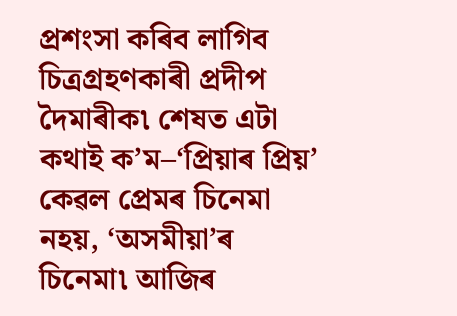প্ৰশংসা কৰিব লাগিব চিত্ৰগ্ৰহণকাৰী প্ৰদীপ দৈমাৰীক৷ শেষত এটা কথাই ক’ম–‘প্ৰিয়াৰ প্ৰিয়’ কেৱল প্ৰেমৰ চিনেমা নহয়, ‘অসমীয়া’ৰ চিনেমা৷ আজিৰ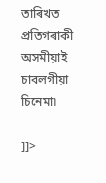তাৰিখত প্ৰতিগৰাকী অসমীয়াই চাবলগীয়া চিনেমা৷

]]>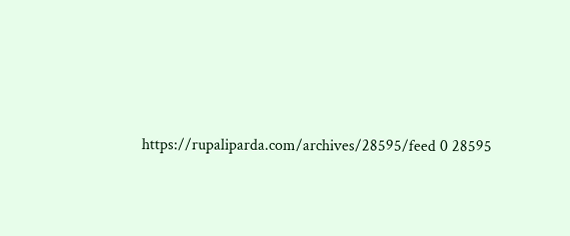https://rupaliparda.com/archives/28595/feed 0 28595